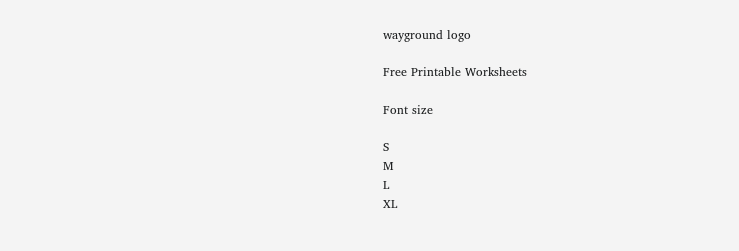wayground logo

Free Printable Worksheets

Font size

S
M
L
XL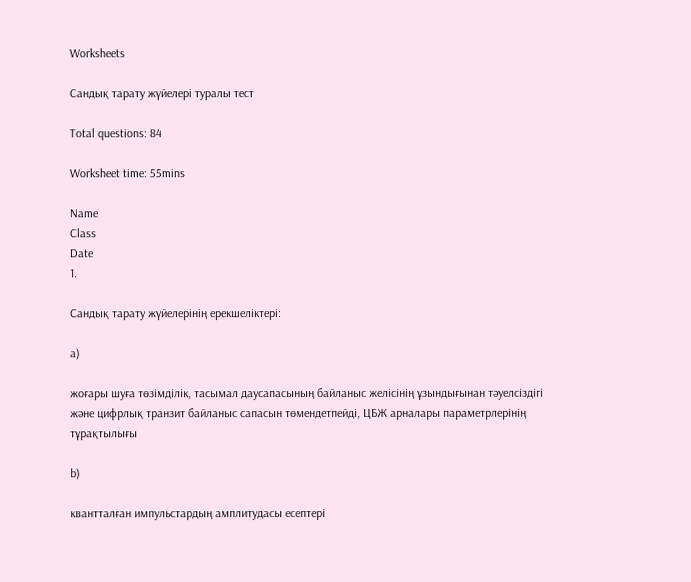Worksheets

Сандық тарату жүйелері туралы тест

Total questions: 84

Worksheet time: 55mins

Name
Class
Date
1.

Сандық тарату жүйелерінің ерекшеліктері:

a)

жоғары шуға төзімділік, тасымал даусапасының байланыс желісінің ұзындығынан тәуелсіздігі және цифрлық транзит байланыс сапасын төмендетпейді, ЦБЖ арналары параметрлерінің тұрақтылығы

b)

квантталған импульстардың амплитудасы есептері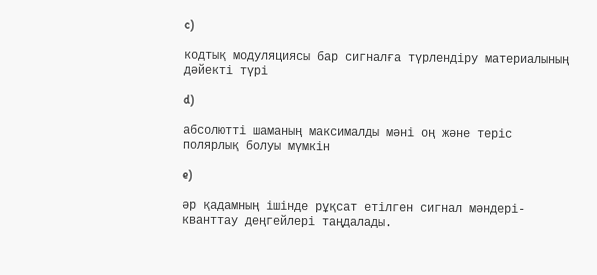c)

кодтық модуляциясы бар сигналға түрлендіру материалының дәйекті түрі

d)

абсолютті шаманың максималды мәні оң және теріс полярлық болуы мүмкін

e)

әр қадамның ішінде рұқсат етілген сигнал мәндері-кванттау деңгейлері таңдалады.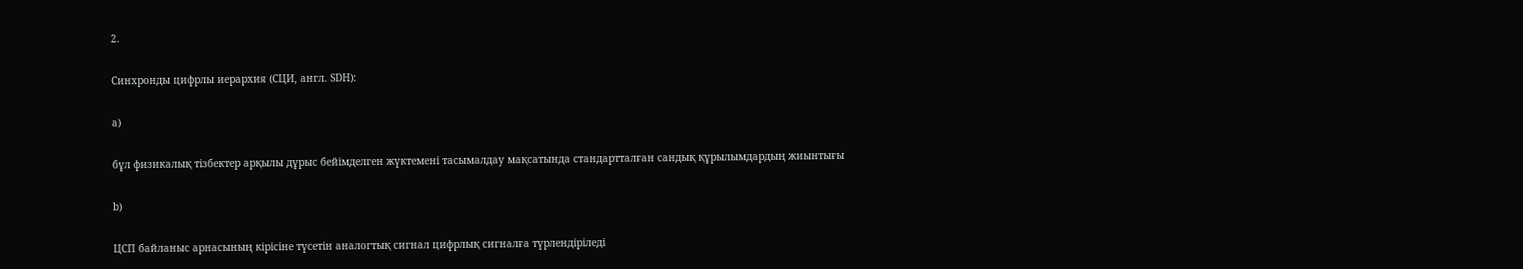2.

Синхронды цифрлы иерархия (СЦИ, англ. SDH):

a)

бұл физикалық тізбектер арқылы дұрыс бейімделген жүктемені тасымалдау мақсатында стандартталған сандық құрылымдардың жиынтығы

b)

ЦСП байланыс арнасының кірісіне түсетін аналогтық сигнал цифрлық сигналға түрлендіріледі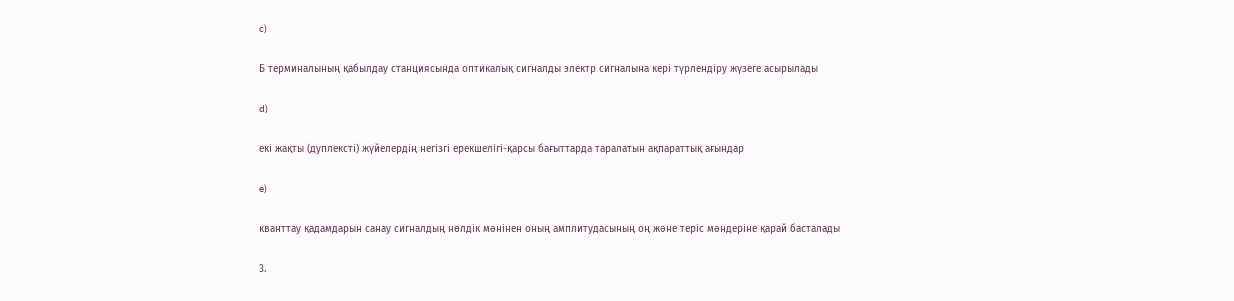c)

Б терминалының қабылдау станциясында оптикалық сигналды электр сигналына кері түрлендіру жүзеге асырылады

d)

екі жақты (дуплексті) жүйелердің негізгі ерекшелігі-қарсы бағыттарда таралатын ақпараттық ағындар

e)

кванттау қадамдарын санау сигналдың нөлдік мәнінен оның амплитудасының оң және теріс мәндеріне қарай басталады

3.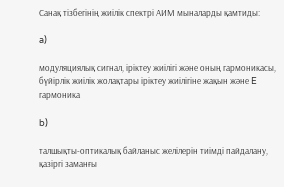Санақ тізбегінің жиілік спектрі АИМ мыналарды қамтиды:

a)

модуляциялық сигнал, іріктеу жиілігі және оның гармоникасы, бүйірлік жиілік жолақтары іріктеу жиілігіне жақын және E гармоника

b)

талшықты-оптикалық байланыс желілерін тиімді пайдалану, қазіргі заманғы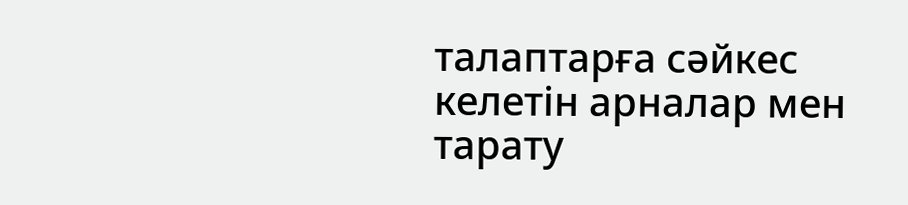талаптарға сәйкес келетін арналар мен тарату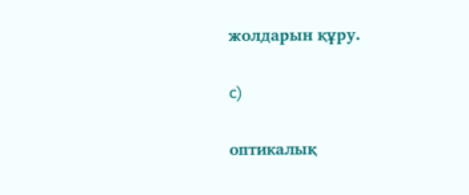жолдарын құру.

c)

оптикалық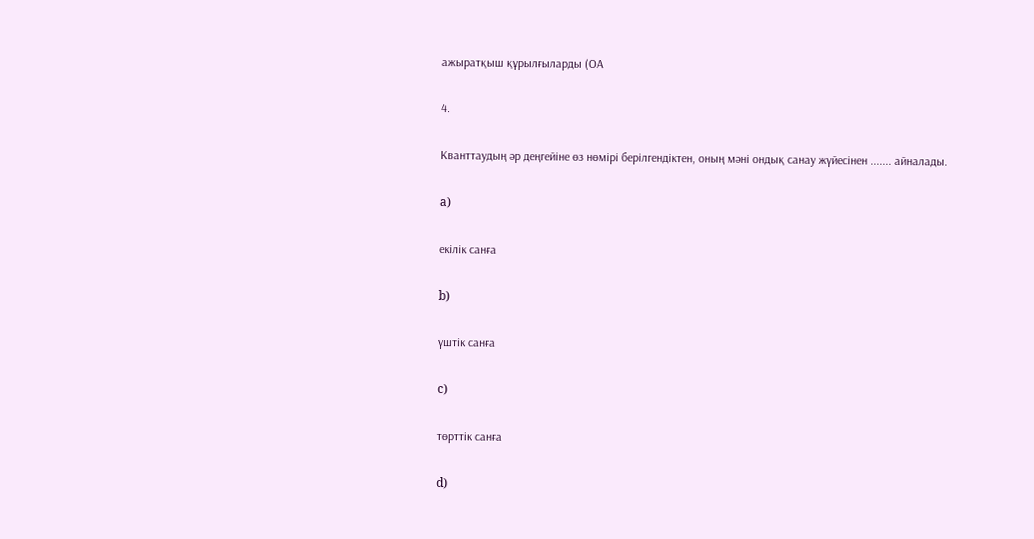ажыратқыш құрылғыларды (ОА

4.

Кванттаудың әр деңгейіне өз нөмірі берілгендіктен, оның мәні ондық санау жүйесінен ....... айналады.

a)

екілік санға

b)

үштік санға

c)

төрттік санға

d)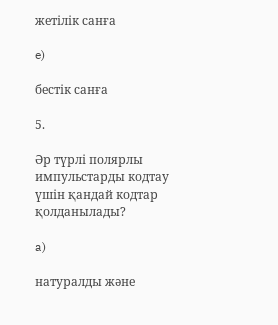жетілік санға

e)

бестік санға

5.

Әр түрлі полярлы импульстарды кодтау үшін қандай кодтар қолданылады?

a)

натуралды және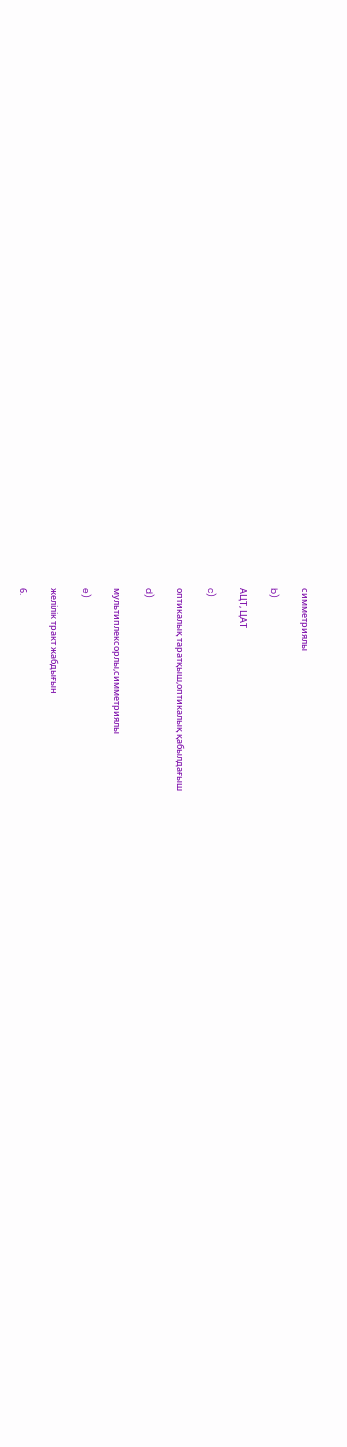симметриялы

b)

АЦТ, ЦАТ

c)

оптикалық таратқыш,оптикалық қабылдағыш

d)

мультиплексорлы,симметриялы

e)

желілік тракт жабдығын

6.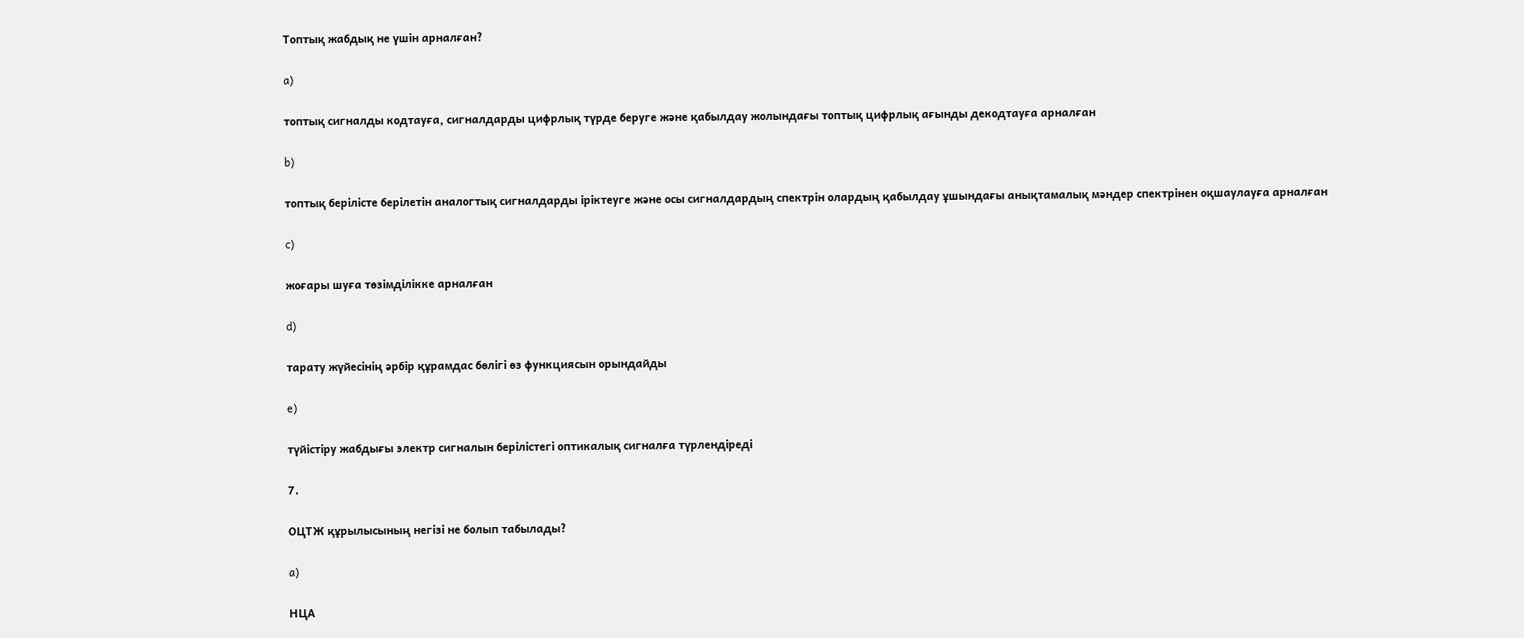Топтық жабдық не үшін арналған?

a)

топтық сигналды кодтауға, сигналдарды цифрлық түрде беруге және қабылдау жолындағы топтық цифрлық ағынды декодтауға арналған

b)

топтық берілісте берілетін аналогтық сигналдарды іріктеуге және осы сигналдардың спектрін олардың қабылдау ұшындағы анықтамалық мәндер спектрінен оқшаулауға арналған

c)

жоғары шуға төзімділікке арналған

d)

тарату жүйесінің әрбір құрамдас бөлігі өз функциясын орындайды

e)

түйістіру жабдығы электр сигналын берілістегі оптикалық сигналға түрлендіреді

7.

ОЦТЖ құрылысының негізі не болып табылады?

a)

НЦА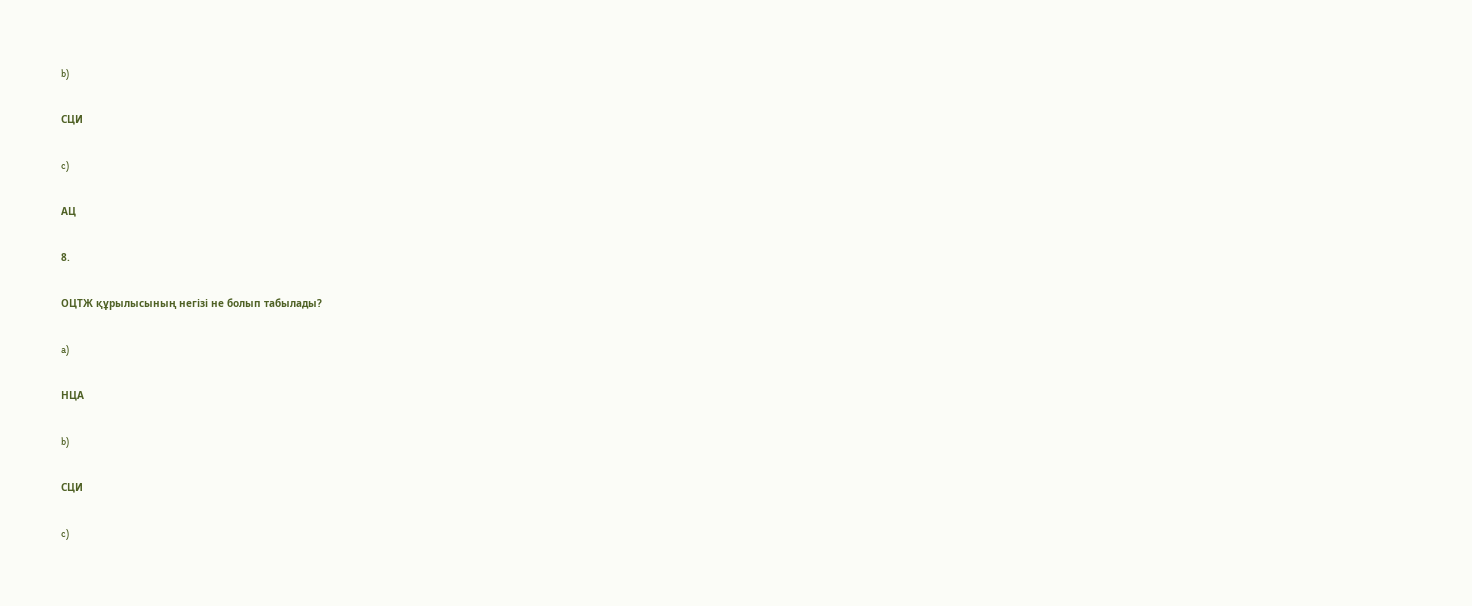b)

СЦИ

c)

АЦ

8.

ОЦТЖ құрылысының негізі не болып табылады?

a)

НЦА

b)

СЦИ

c)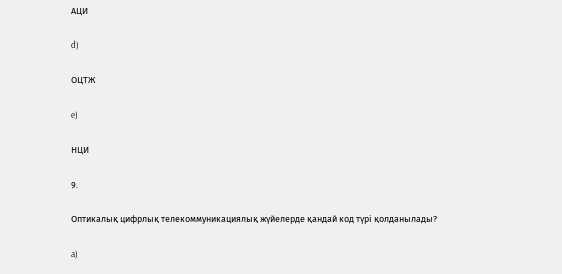АЦИ

d)

ОЦТЖ

e)

НЦИ

9.

Оптикалық цифрлық телекоммуникациялық жүйелерде қандай код түрі қолданылады?

a)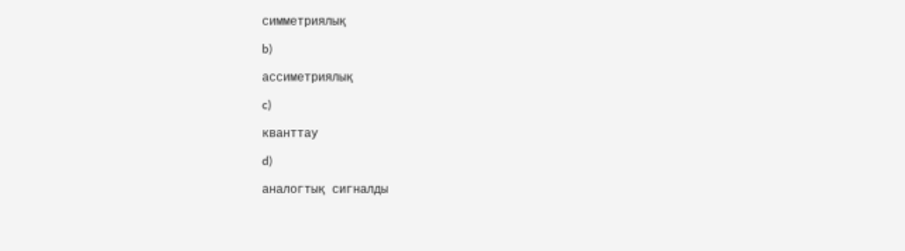симметриялық

b)

ассиметриялық

c)

кванттау

d)

аналогтық сигналды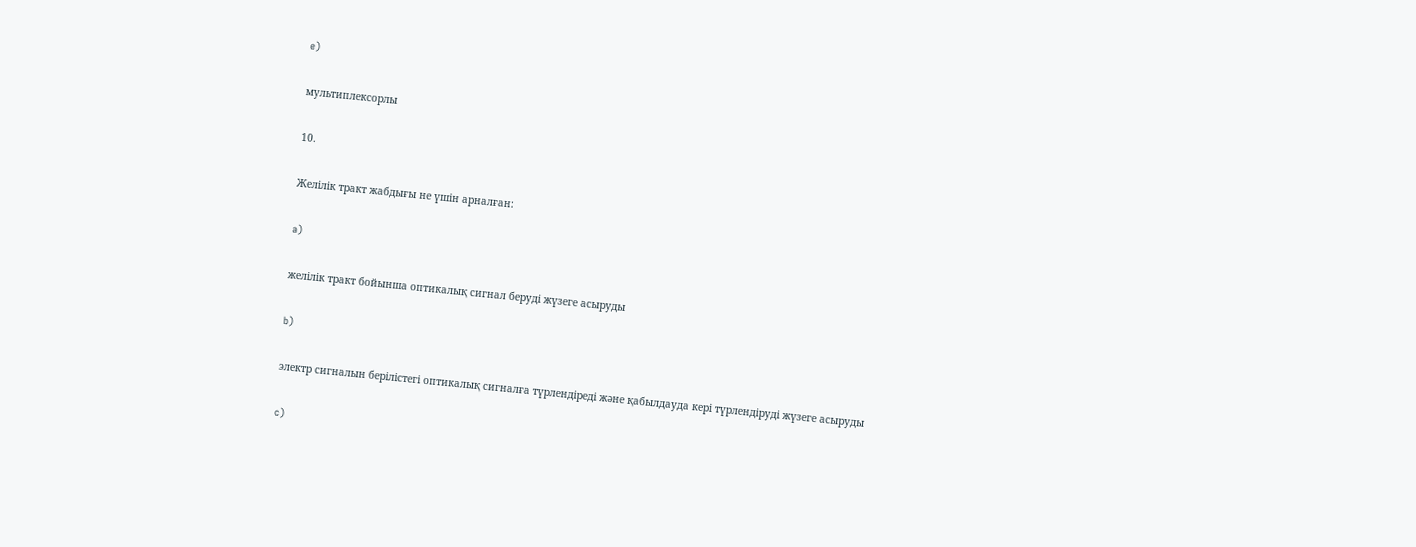e)

мультиплексорлы

10.

Желілік тракт жабдығы не үшін арналған:

a)

желілік тракт бойынша оптикалық сигнал беруді жүзеге асыруды

b)

электр сигналын берілістегі оптикалық сигналға түрлендіреді және қабылдауда кері түрлендіруді жүзеге асыруды

c)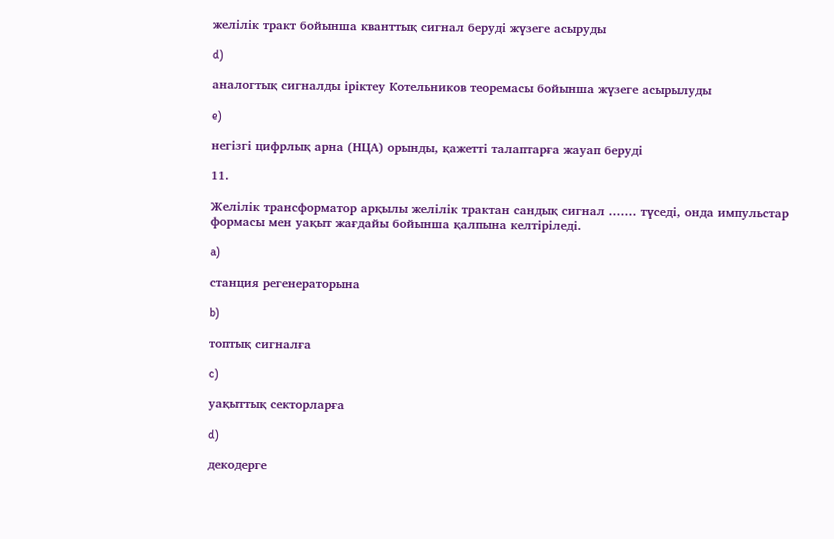желілік тракт бойынша кванттық сигнал беруді жүзеге асыруды

d)

аналогтық сигналды іріктеу Котельников теоремасы бойынша жүзеге асырылуды

e)

негізгі цифрлық арна (НЦА) орынды, қажетті талаптарға жауап беруді

11.

Желілік трансформатор арқылы желілік трактан сандық сигнал ....... түседі, онда импульстар формасы мен уақыт жағдайы бойынша қалпына келтіріледі.

a)

станция регенераторына

b)

топтық сигналға

c)

уақыттық секторларға

d)

декодерге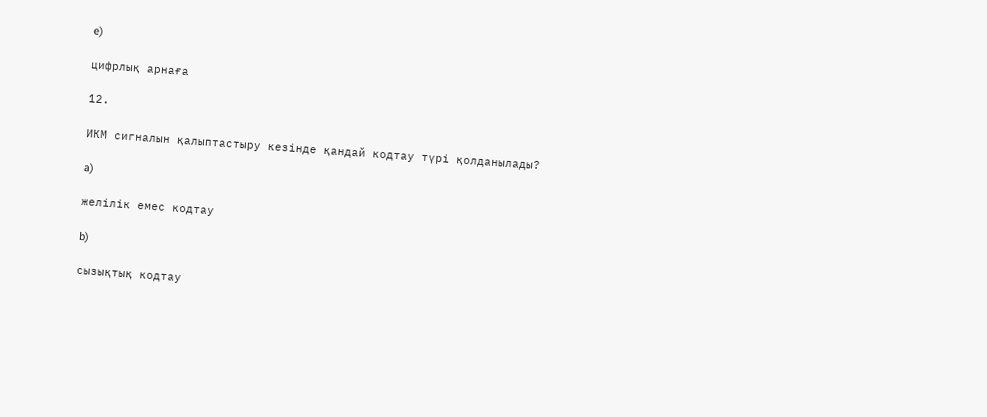e)

цифрлық арнаға

12.

ИКМ сигналын қалыптастыру кезінде қандай кодтау түрі қолданылады?

a)

желілік емес кодтау

b)

сызықтық кодтау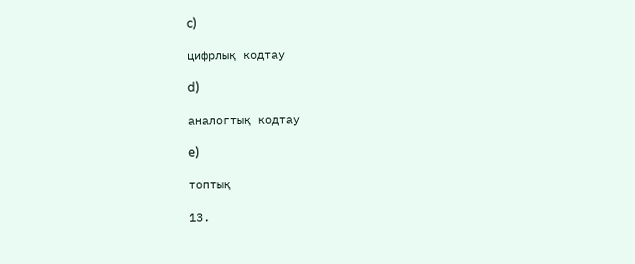c)

цифрлық кодтау

d)

аналогтық кодтау

e)

топтық

13.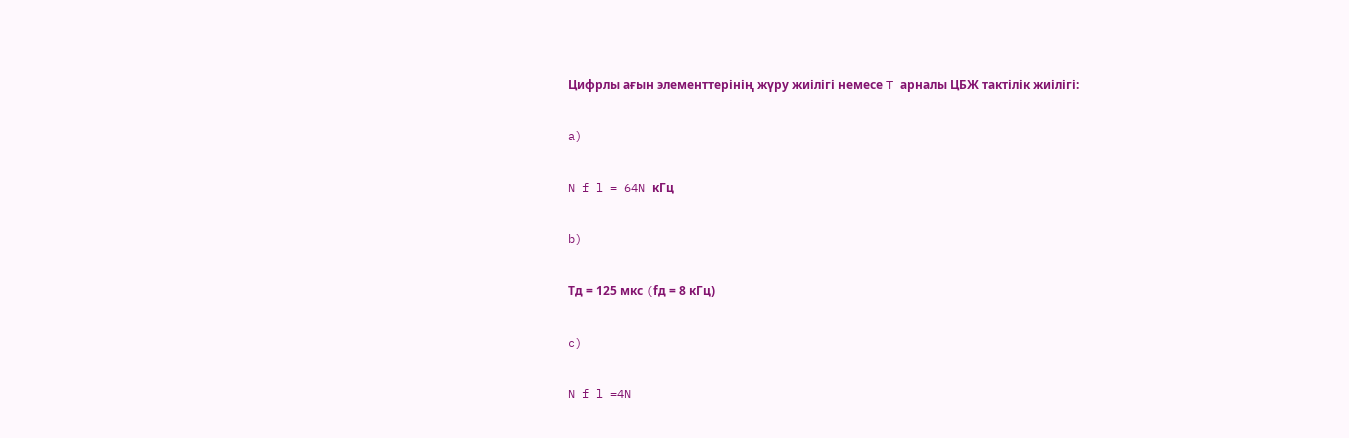Цифрлы ағын элементтерінің жүру жиілігі немесе T арналы ЦБЖ тактілік жиілігі:

a)

N f l = 64N кГц

b)

Тд = 125 мкс (fд = 8 кГц)

c)

N f l =4N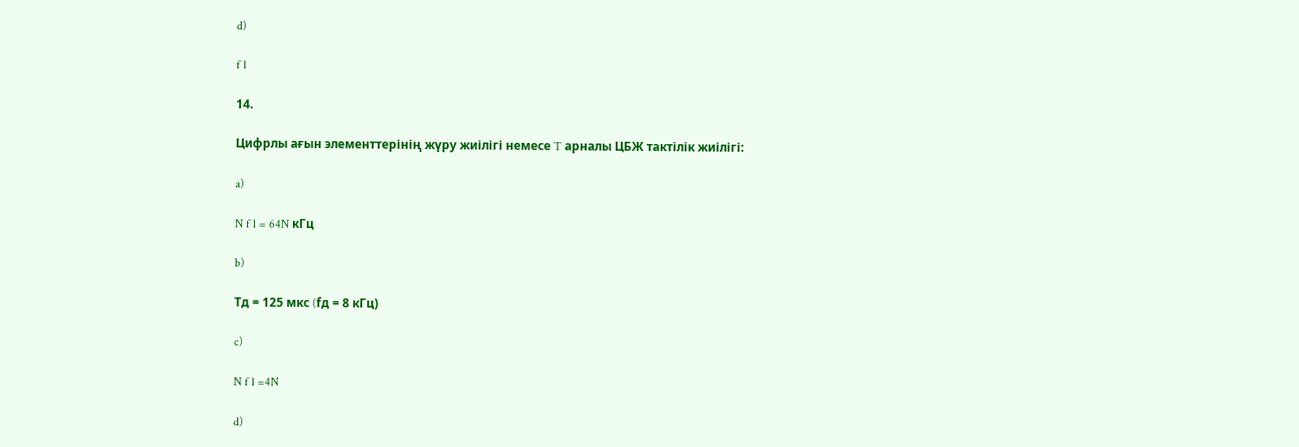d)

f l

14.

Цифрлы ағын элементтерінің жүру жиілігі немесе T арналы ЦБЖ тактілік жиілігі:

a)

N f l = 64N кГц

b)

Тд = 125 мкс (fд = 8 кГц)

c)

N f l =4N

d)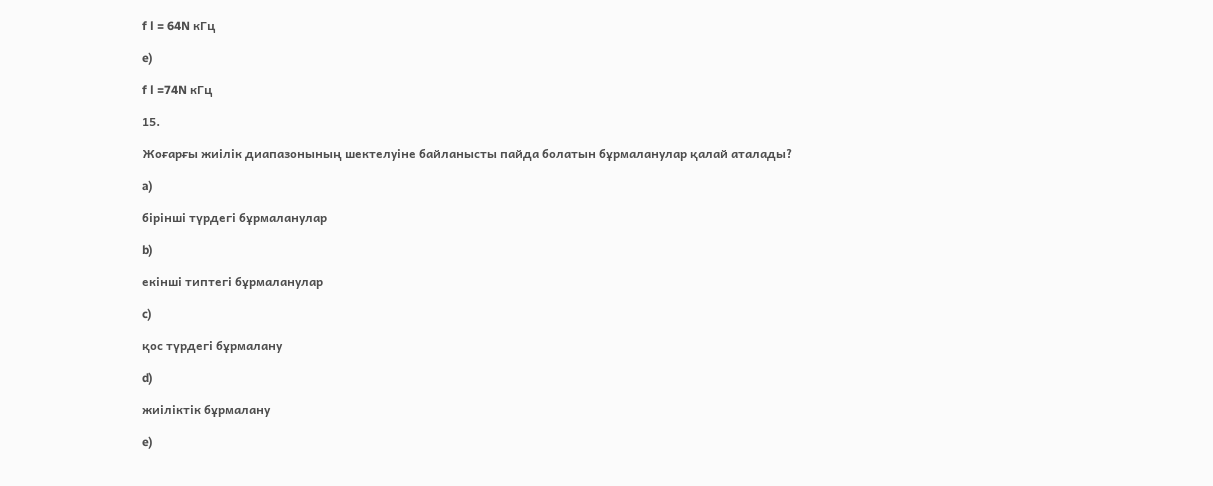f l = 64N кГц

e)

f l =74N кГц

15.

Жоғарғы жиілік диапазонының шектелуіне байланысты пайда болатын бұрмаланулар қалай аталады?

a)

бірінші түрдегі бұрмаланулар

b)

екінші типтегі бұрмаланулар

c)

қос түрдегі бұрмалану

d)

жиіліктік бұрмалану

e)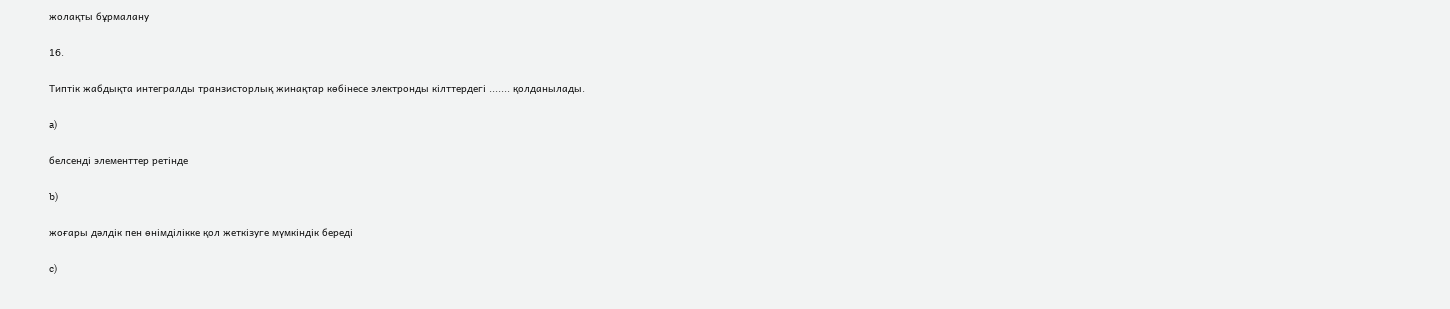жолақты бұрмалану

16.

Типтік жабдықта интегралды транзисторлық жинақтар көбінесе электронды кілттердегі ....... қолданылады.

a)

белсенді элементтер ретінде

b)

жоғары дәлдік пен өнімділікке қол жеткізуге мүмкіндік береді

c)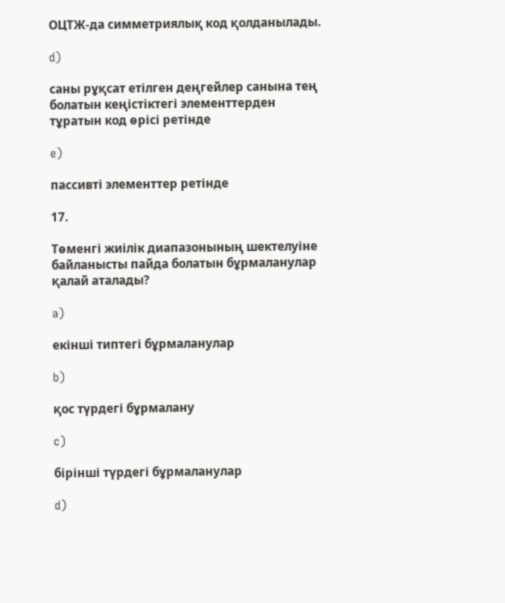ОЦТЖ-да симметриялық код қолданылады.

d)

саны рұқсат етілген деңгейлер санына тең болатын кеңістіктегі элементтерден тұратын код өрісі ретінде

e)

пассивті элементтер ретінде

17.

Төменгі жиілік диапазонының шектелуіне байланысты пайда болатын бұрмаланулар қалай аталады?

a)

екінші типтегі бұрмаланулар

b)

қос түрдегі бұрмалану

c)

бірінші түрдегі бұрмаланулар

d)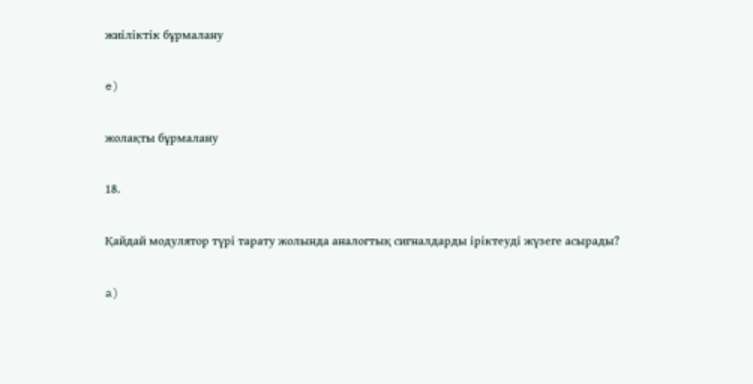жиіліктік бұрмалану

e)

жолақты бұрмалану

18.

Қайдай модулятор түрі тарату жолында аналогтық сигналдарды іріктеуді жүзеге асырады?

a)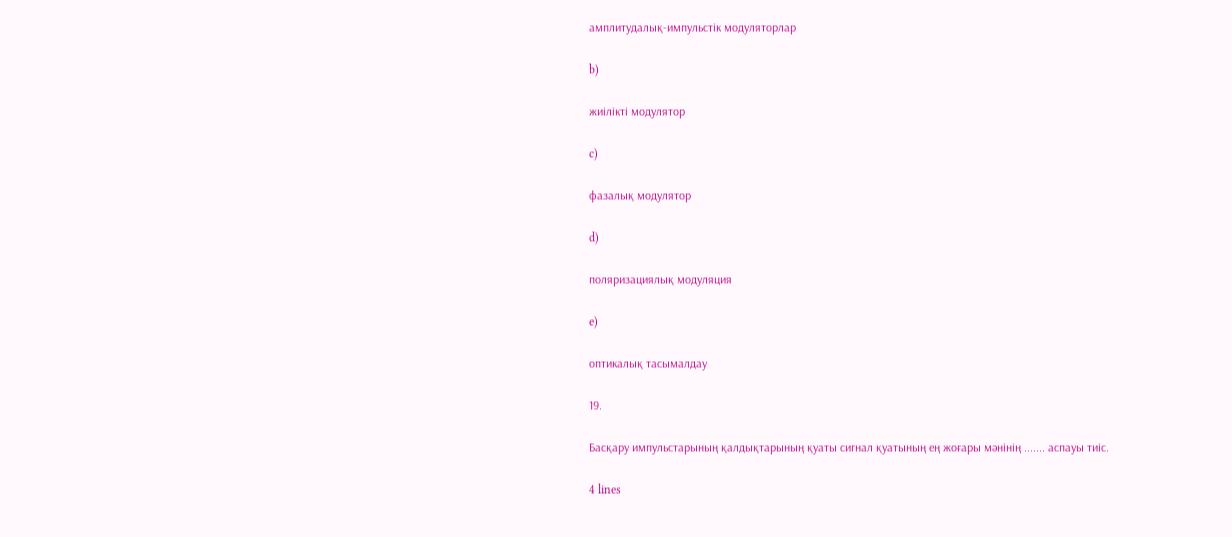амплитудалық-импульстік модуляторлар

b)

жиілікті модулятор

c)

фазалық модулятор

d)

поляризациялық модуляция

e)

оптикалық тасымалдау

19.

Басқару импульстарының қалдықтарының қуаты сигнал қуатының ең жоғары мәнінің ....... аспауы тиіс.

4 lines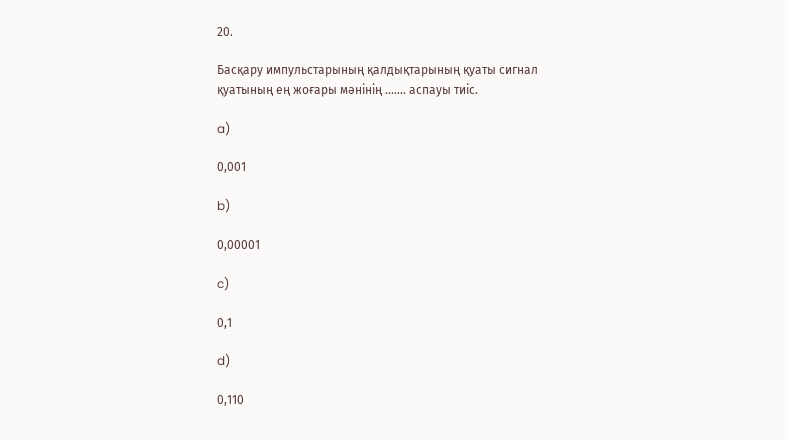20.

Басқару импульстарының қалдықтарының қуаты сигнал қуатының ең жоғары мәнінің ....... аспауы тиіс.

a)

0,001

b)

0,00001

c)

0,1

d)

0,110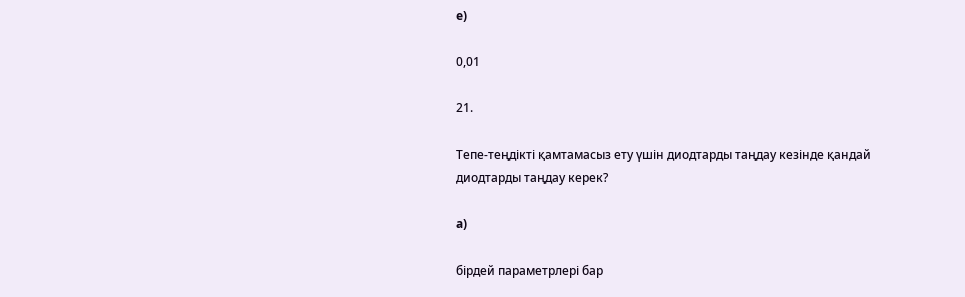e)

0,01

21.

Тепе-теңдікті қамтамасыз ету үшін диодтарды таңдау кезінде қандай диодтарды таңдау керек?

a)

бірдей параметрлері бар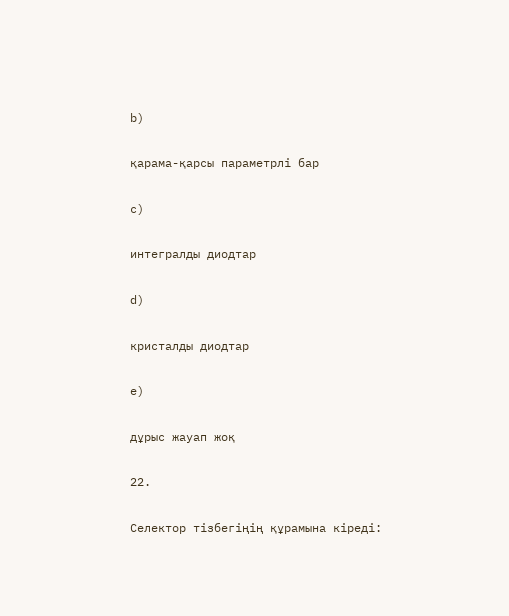b)

қарама-қарсы параметрлі бар

c)

интегралды диодтар

d)

кристалды диодтар

e)

дұрыс жауап жоқ

22.

Селектор тізбегіңің құрамына кіреді: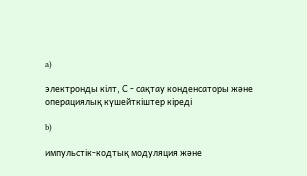a)

электронды кілт, С - сақтау конденсаторы және операциялық күшейткіштер кіреді

b)

импульстік-кодтық модуляция және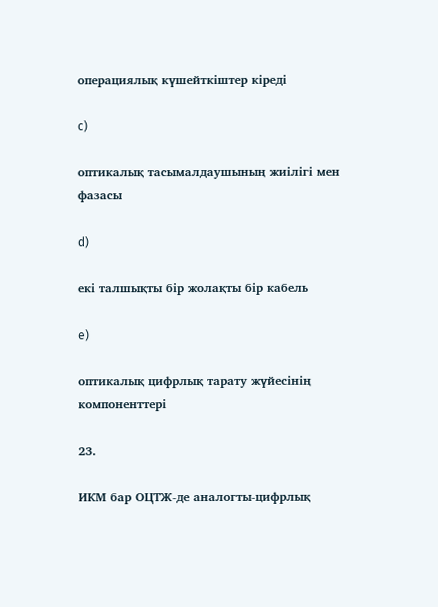операциялық күшейткіштер кіреді

c)

оптикалық тасымалдаушының жиілігі мен фазасы

d)

екі талшықты бір жолақты бір кабель

e)

оптикалық цифрлық тарату жүйесінің компоненттері

23.

ИКМ бар OЦТЖ-де аналогты-цифрлық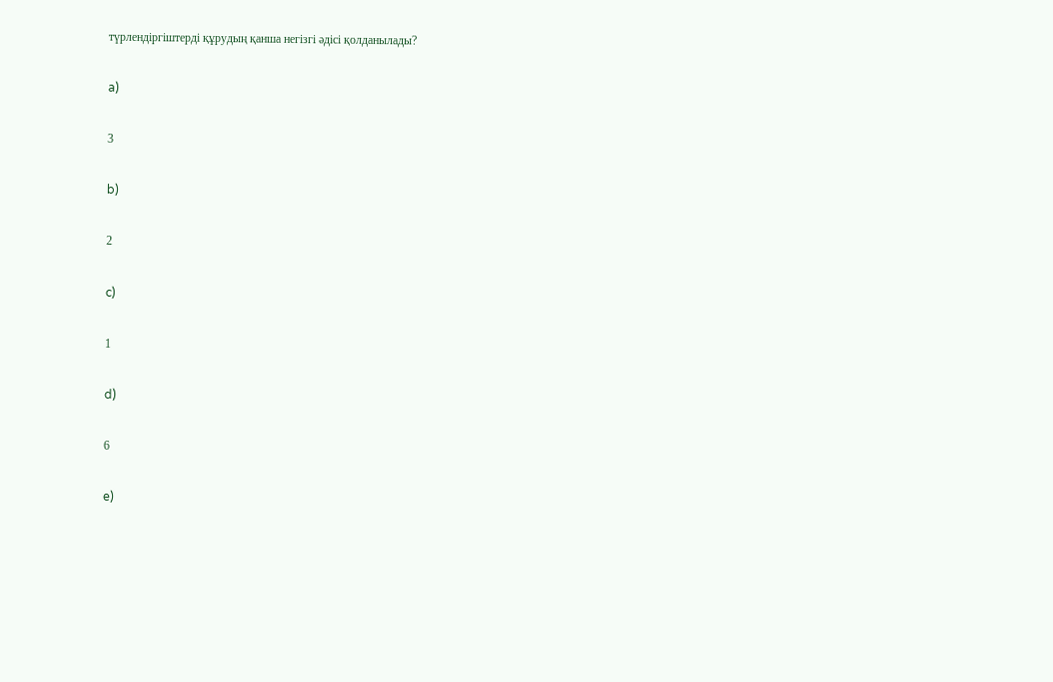түрлендіргіштерді құрудың қанша негізгі әдісі қолданылады?

a)

3

b)

2

c)

1

d)

6

e)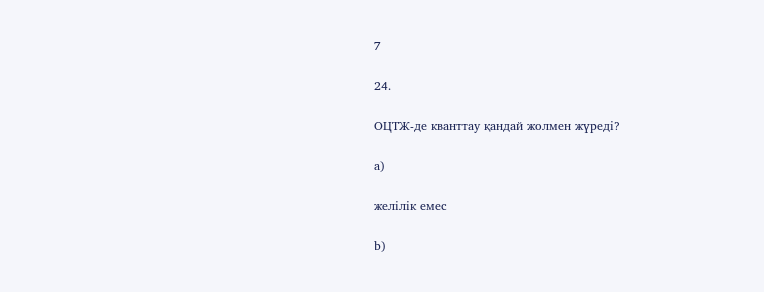7

24.

OЦТЖ-де кванттау қандай жолмен жүреді?

a)

желілік емес

b)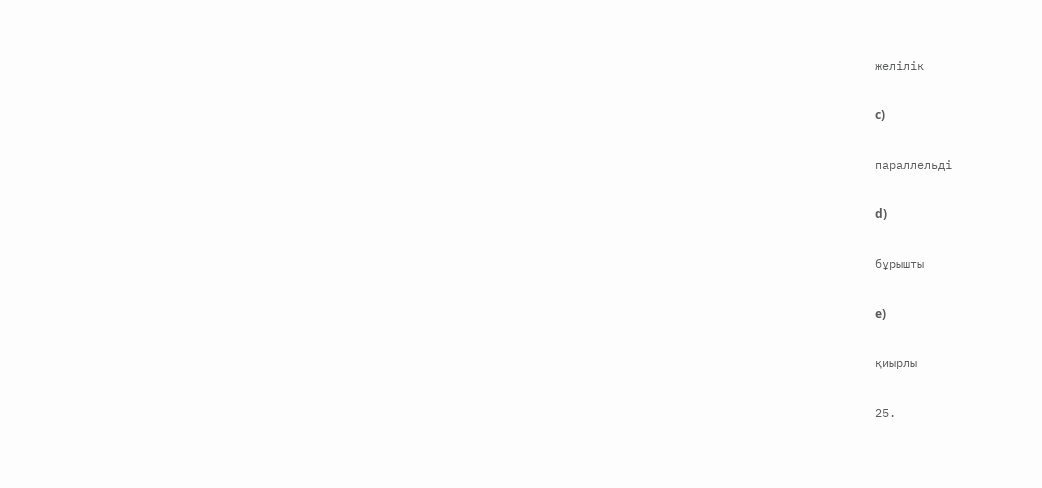желілік

c)

параллельді

d)

бұрышты

e)

қиырлы

25.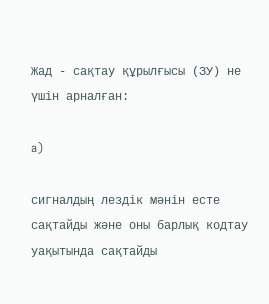Жад - сақтау құрылғысы (ЗУ) не үшін арналған:

a)

сигналдың лездік мәнін есте сақтайды және оны барлық кодтау уақытында сақтайды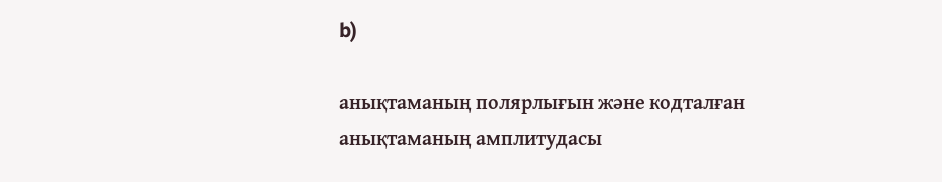b)

анықтаманың полярлығын және кодталған анықтаманың амплитудасы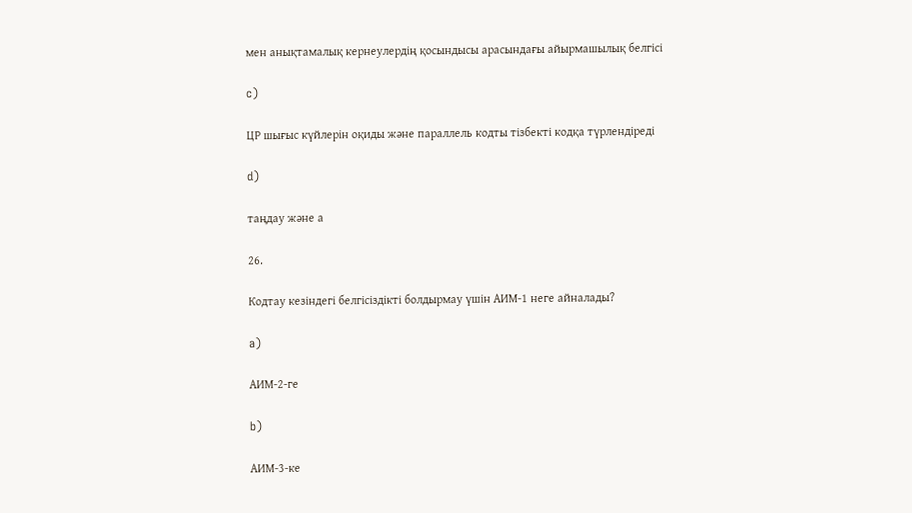мен анықтамалық кернеулердің қосындысы арасындағы айырмашылық белгісі

c)

ЦР шығыс күйлерін оқиды және параллель кодты тізбекті кодқа түрлендіреді

d)

таңдау және а

26.

Кодтау кезіндегі белгісіздікті болдырмау үшін АИМ-1 неге айналады?

a)

АИМ-2-ге

b)

АИМ-3-ке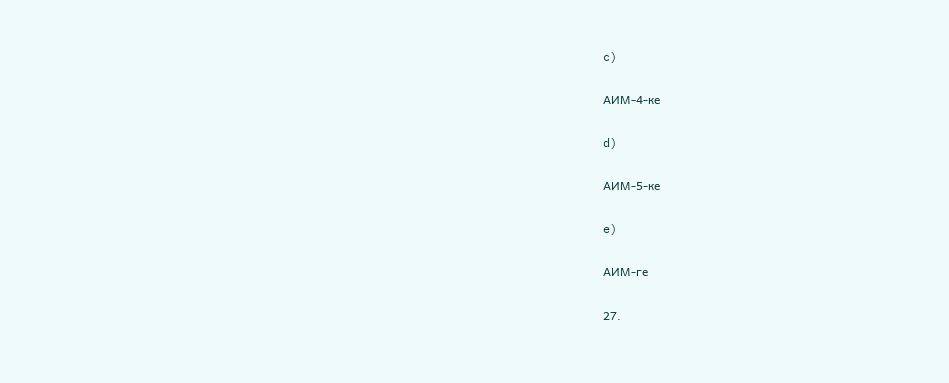c)

АИМ-4-ке

d)

АИМ-5-ке

e)

АИМ-ге

27.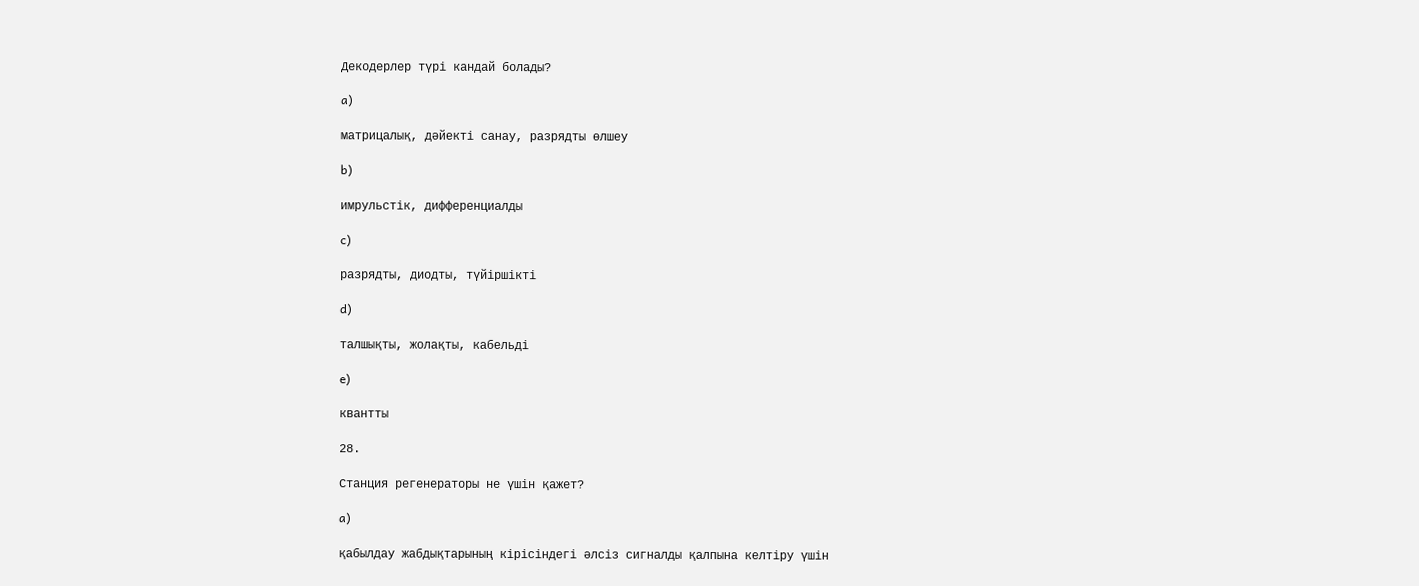Декодерлер түрі кандай болады?

a)

матрицалық, дәйекті санау, разрядты өлшеу

b)

имрульстік, дифференциалды

c)

разрядты, диодты, түйіршікті

d)

талшықты, жолақты, кабельді

e)

квантты

28.

Станция регенераторы не үшін қажет?

a)

қабылдау жабдықтарының кірісіндегі әлсіз сигналды қалпына келтіру үшін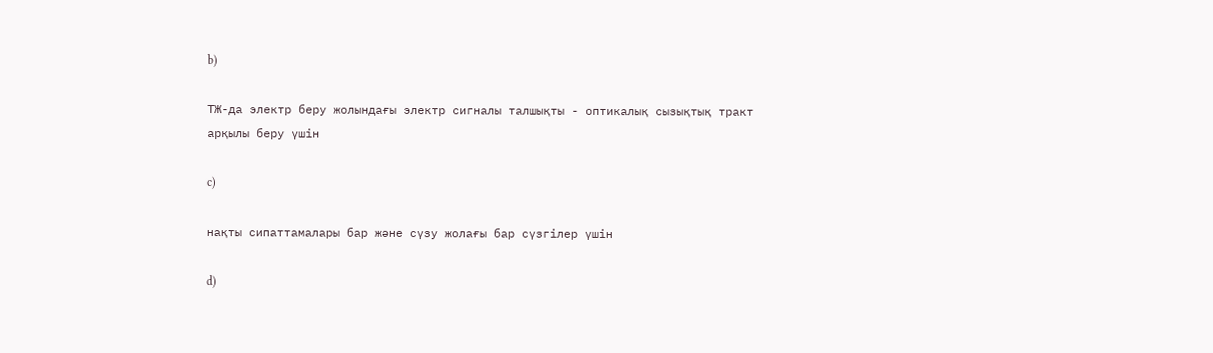b)

ТЖ-да электр беру жолындағы электр сигналы талшықты - оптикалық сызықтық тракт арқылы беру үшін

c)

нақты сипаттамалары бар және сүзу жолағы бар сүзгілер үшін

d)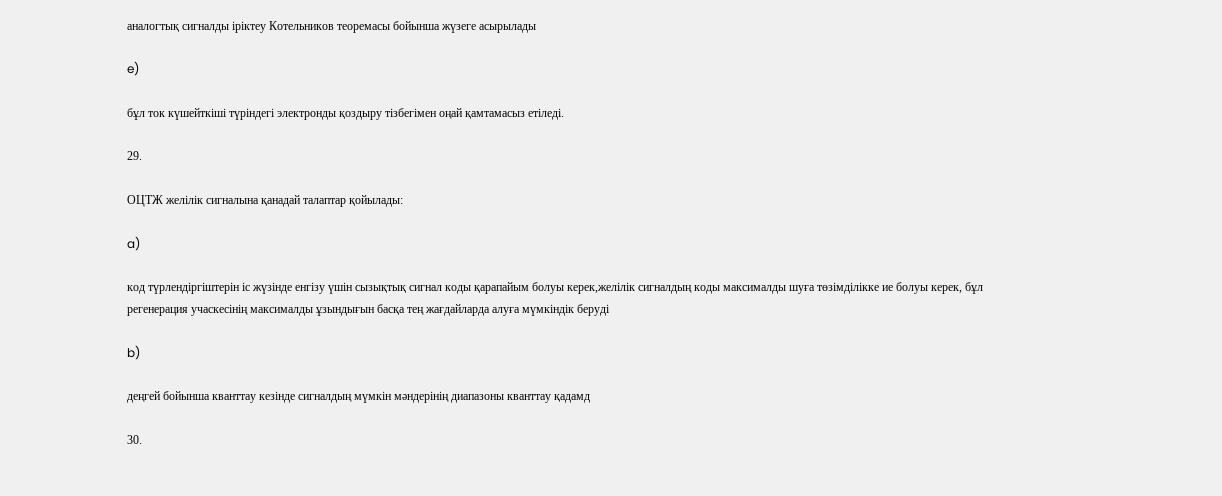аналогтық сигналды іріктеу Котельников теоремасы бойынша жүзеге асырылады

e)

бұл ток күшейткіші түріндегі электронды қоздыру тізбегімен оңай қамтамасыз етіледі.

29.

ОЦТЖ желілік сигналына қанадай талаптар қойылады:

a)

код түрлендіргіштерін іс жүзінде енгізу үшін сызықтық сигнал коды қарапайым болуы керек,желілік сигналдың коды максималды шуға төзімділікке ие болуы керек, бұл регенерация учаскесінің максималды ұзындығын басқа тең жағдайларда алуға мүмкіндік беруді

b)

деңгей бойынша кванттау кезінде сигналдың мүмкін мәндерінің диапазоны кванттау қадамд

30.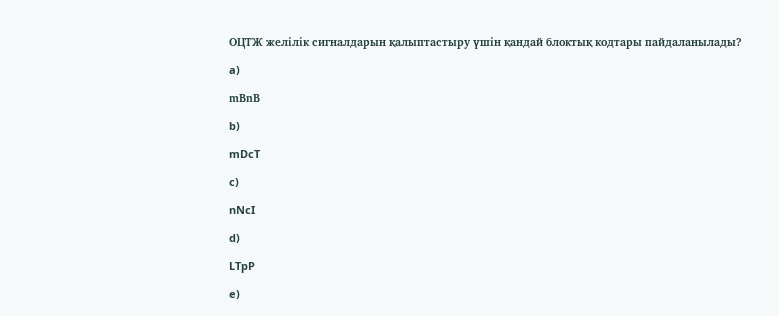ОЦТЖ желілік сигналдарын қалыптастыру үшін қандай блоктық кодтары пайдаланылады?

a)

mВnВ

b)

mDcT

c)

nNcI

d)

LTpP

e)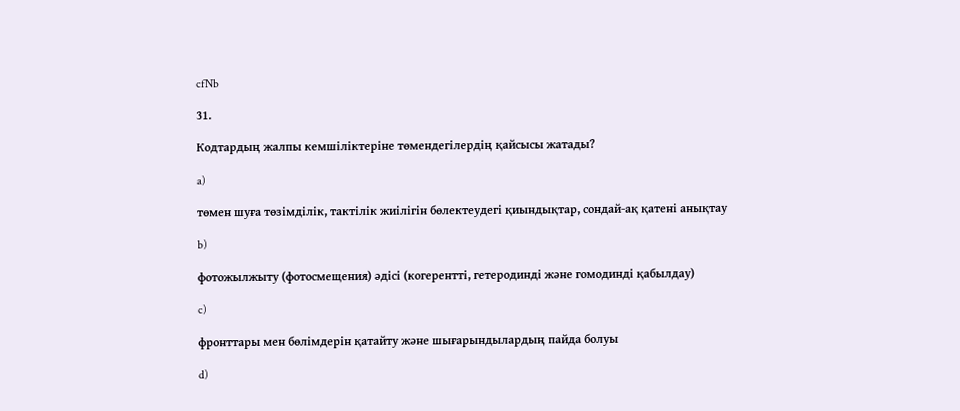cfNb

31.

Кодтардың жалпы кемшіліктеріне төмендегілердің қайсысы жатады?

a)

төмен шуға төзімділік, тактілік жиілігін бөлектеудегі қиындықтар, сондай-ақ қатені анықтау

b)

фотожылжыту (фотосмещения) әдісі (когерентті, гетеродинді және гомодинді қабылдау)

c)

фронттары мен бөлімдерін қатайту және шығарындылардың пайда болуы

d)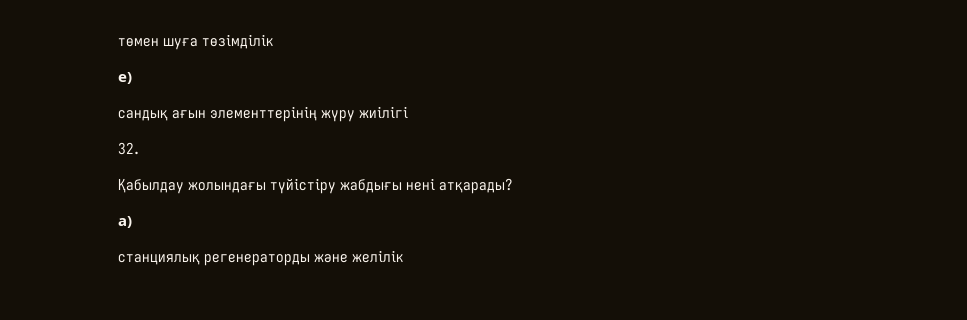төмен шуға төзімділік

e)

сандық ағын элементтерінің жүру жиілігі

32.

Қабылдау жолындағы түйістіру жабдығы нені атқарады?

a)

станциялық регенераторды және желілік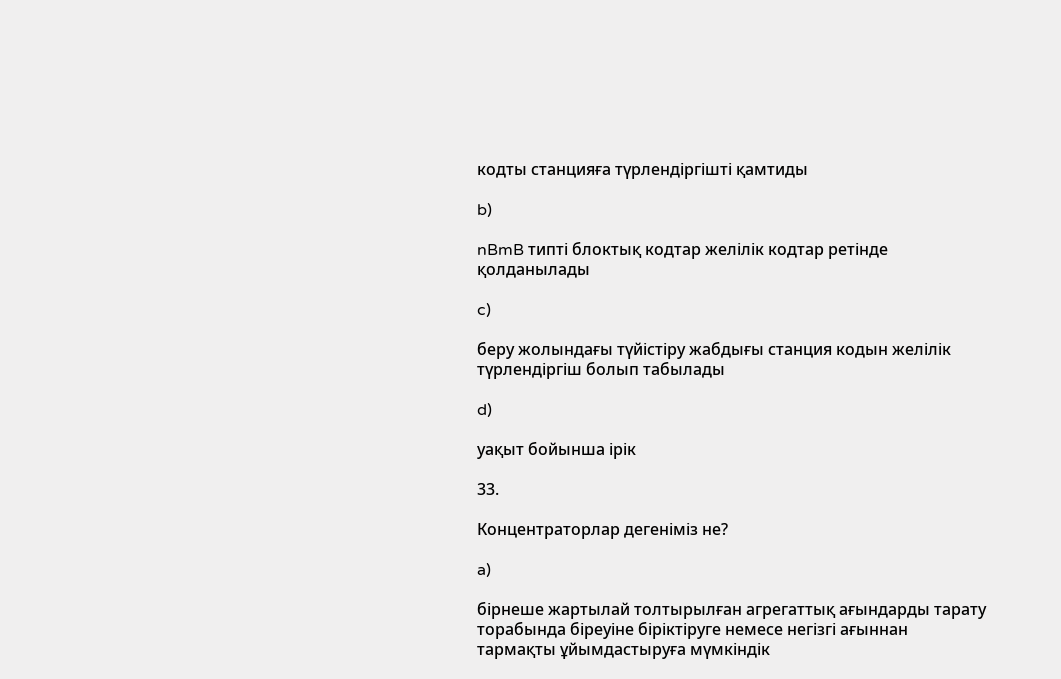кодты станцияға түрлендіргішті қамтиды

b)

nBmB типті блоктық кодтар желілік кодтар ретінде қолданылады

c)

беру жолындағы түйістіру жабдығы станция кодын желілік түрлендіргіш болып табылады

d)

уақыт бойынша ірік

33.

Концентраторлар дегеніміз не?

a)

бірнеше жартылай толтырылған агрегаттық ағындарды тарату торабында біреуіне біріктіруге немесе негізгі ағыннан тармақты ұйымдастыруға мүмкіндік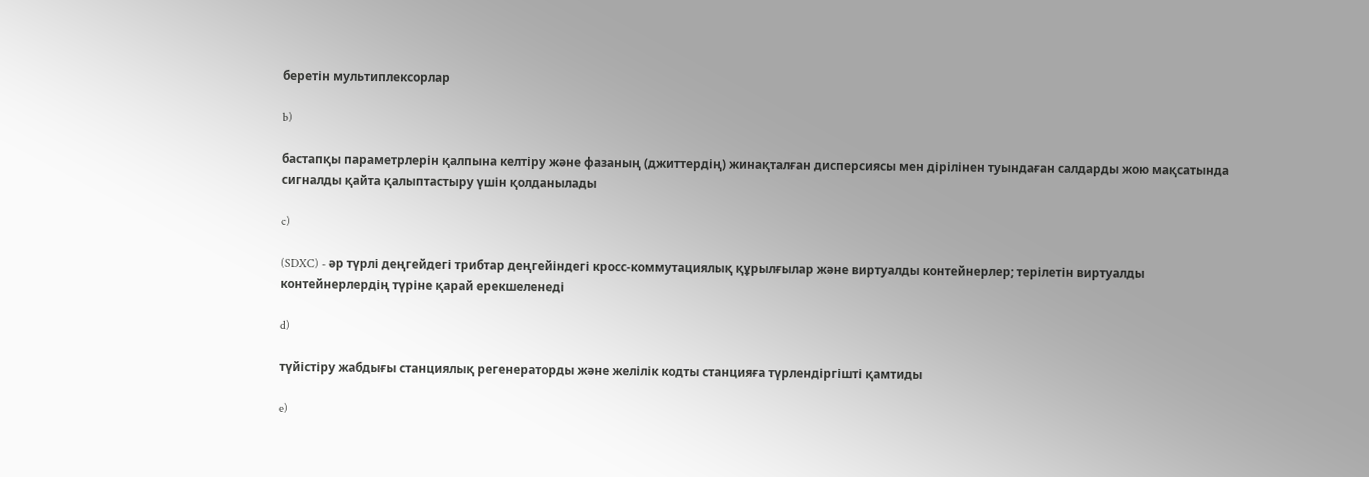беретін мультиплексорлар

b)

бастапқы параметрлерін қалпына келтіру және фазаның (джиттердің) жинақталған дисперсиясы мен дірілінен туындаған салдарды жою мақсатында сигналды қайта қалыптастыру үшін қолданылады

c)

(SDXC) - әр түрлі деңгейдегі трибтар деңгейіндегі кросс-коммутациялық құрылғылар және виртуалды контейнерлер; терілетін виртуалды контейнерлердің түріне қарай ерекшеленеді

d)

түйістіру жабдығы станциялық регенераторды және желілік кодты станцияға түрлендіргішті қамтиды

e)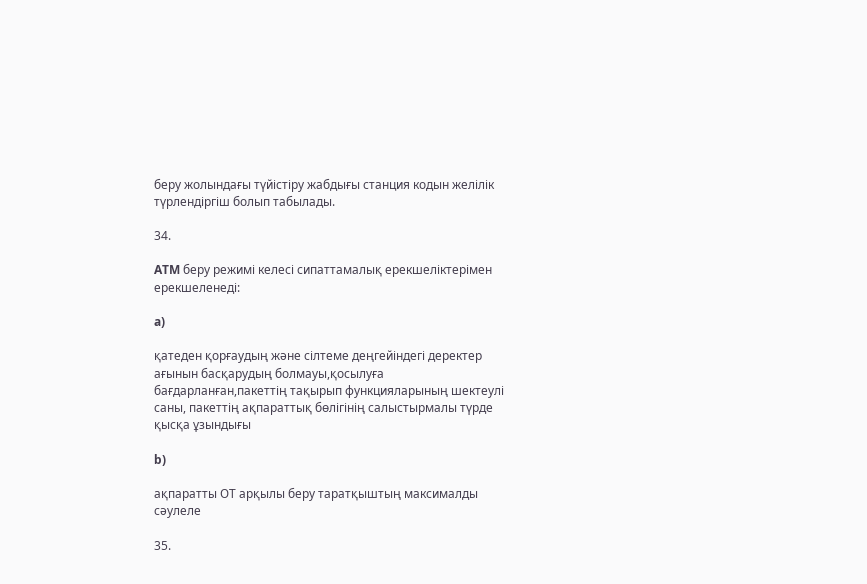беру жолындағы түйістіру жабдығы станция кодын желілік түрлендіргіш болып табылады.

34.

ATM беру режимі келесі сипаттамалық ерекшеліктерімен ерекшеленеді:

a)

қатеден қорғаудың және сілтеме деңгейіндегі деректер ағынын басқарудың болмауы,қосылуға бағдарланған,пакеттің тақырып функцияларының шектеулі саны, пакеттің ақпараттық бөлігінің салыстырмалы түрде қысқа ұзындығы

b)

ақпаратты ОТ арқылы беру таратқыштың максималды сәулеле

35.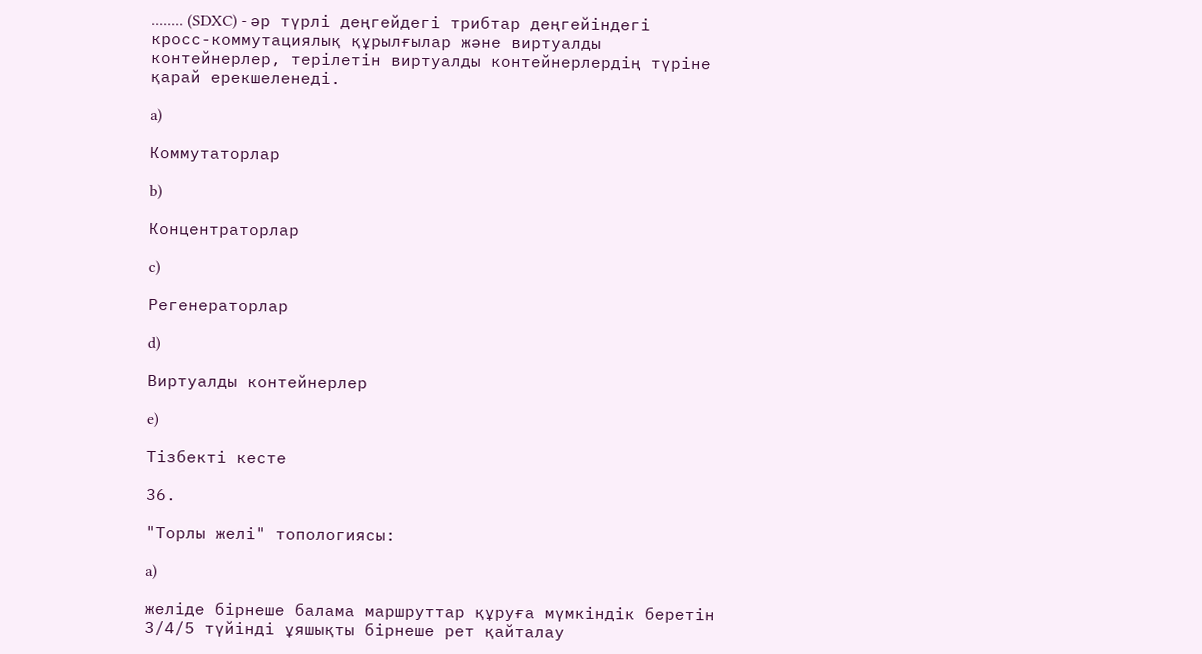........ (SDXC) - әр түрлі деңгейдегі трибтар деңгейіндегі кросс-коммутациялық құрылғылар және виртуалды контейнерлер, терілетін виртуалды контейнерлердің түріне қарай ерекшеленеді.

a)

Коммутаторлар

b)

Концентраторлар

c)

Регенераторлар

d)

Виртуалды контейнерлер

e)

Тізбекті кесте

36.

"Торлы желі" топологиясы:

a)

желіде бірнеше балама маршруттар құруға мүмкіндік беретін 3/4/5 түйінді ұяшықты бірнеше рет қайталау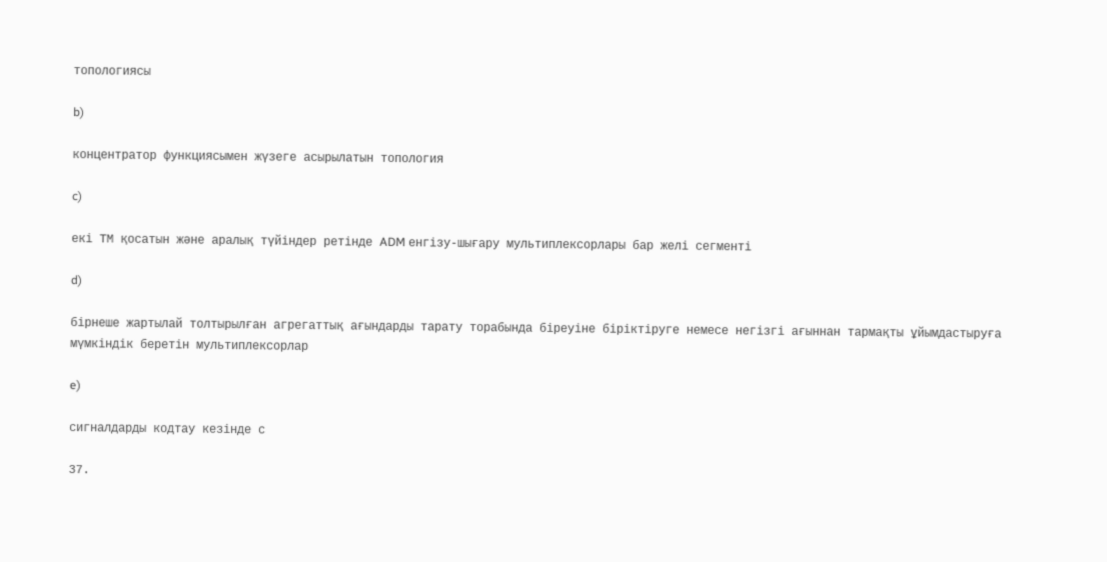топологиясы

b)

концентратор функциясымен жүзеге асырылатын топология

c)

екі ТМ қосатын және аралық түйіндер ретінде ADM енгізу-шығару мультиплексорлары бар желі сегменті

d)

бірнеше жартылай толтырылған агрегаттық ағындарды тарату торабында біреуіне біріктіруге немесе негізгі ағыннан тармақты ұйымдастыруға мүмкіндік беретін мультиплексорлар

e)

сигналдарды кодтау кезінде с

37.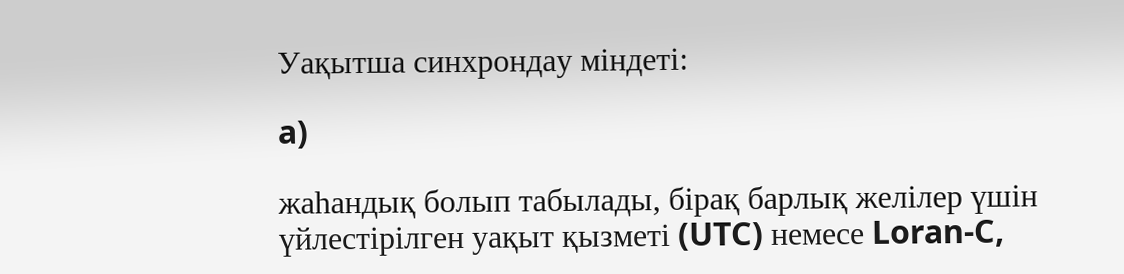Уақытша синхрондау міндеті:

a)

жаһандық болып табылады, бірақ барлық желілер үшін үйлестірілген уақыт қызметі (UTC) немесе Loran-C,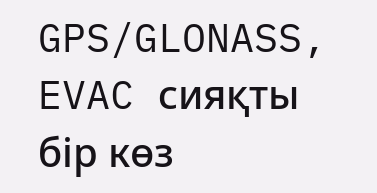GPS/GLONASS, EVAC сияқты бір көз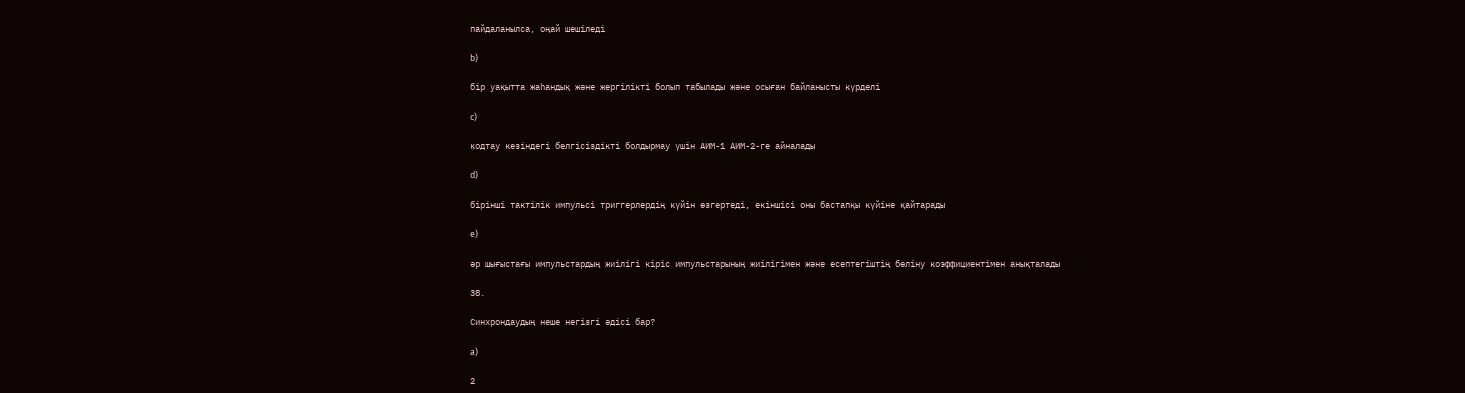пайдаланылса, оңай шешіледі

b)

бір уақытта жаһандық және жергілікті болып табылады және осыған байланысты күрделі

c)

кодтау кезіндегі белгісіздікті болдырмау үшін АИМ-1 АИМ-2-ге айналады

d)

бірінші тактілік импульсі триггерлердің күйін өзгертеді, екіншісі оны бастапқы күйіне қайтарады

e)

әр шығыстағы импульстардың жиілігі кіріс импульстарының жиілігімен және есептегіштің бөліну коэффициентімен анықталады

38.

Синхрондаудың неше негізгі әдісі бар?

a)

2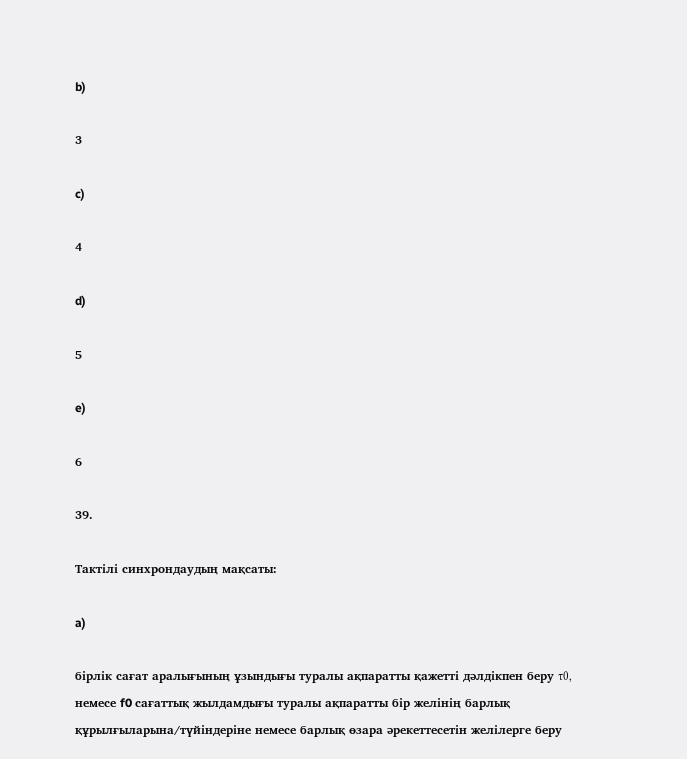b)

3

c)

4

d)

5

e)

6

39.

Тактілі синхрондаудың мақсаты:

a)

бірлік сағат аралығының ұзындығы туралы ақпаратты қажетті дәлдікпен беру τ0, немесе f0 сағаттық жылдамдығы туралы ақпаратты бір желінің барлық құрылғыларына/түйіндеріне немесе барлық өзара әрекеттесетін желілерге беру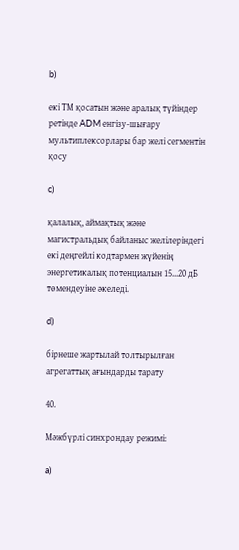b)

екі ТМ қосатын және аралық түйіндер ретінде ADM енгізу-шығару мультиплексорлары бар желі сегментін қосу

c)

қалалық, аймақтық және магистральдық байланыс желілеріндегі екі деңгейлі кодтармен жүйенің энергетикалық потенциалын 15...20 дБ төмендеуіне әкеледі.

d)

бірнеше жартылай толтырылған агрегаттық ағындарды тарату

40.

Мәжбүрлі синхрондау режимі:

a)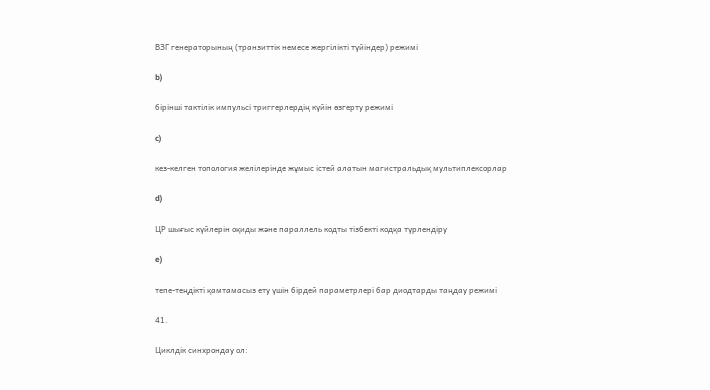ВЗГ генераторының (транзиттік немесе жергілікті түйіндер) режимі

b)

бірінші тактілік импульсі триггерлердің күйін өзгерту режимі

c)

кез-келген топология желілерінде жұмыс істей алатын магистральдық мультиплексорлар

d)

ЦР шығыс күйлерін оқиды және параллель кодты тізбекті кодқа түрлендіру

e)

тепе-теңдікті қамтамасыз ету үшін бірдей параметрлері бар диодтарды таңдау режимі

41.

Циклдік синхрондау ол: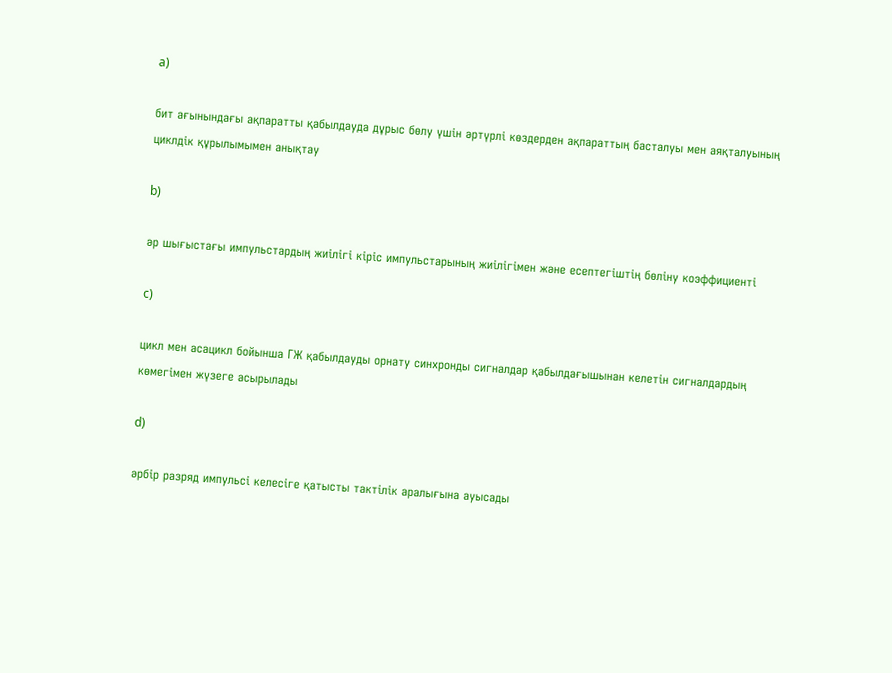a)

бит ағынындағы ақпаратты қабылдауда дұрыс бөлу үшін әртүрлі көздерден ақпараттың басталуы мен аяқталуының циклдік құрылымымен анықтау

b)

әр шығыстағы импульстардың жиілігі кіріс импульстарының жиілігімен және есептегіштің бөліну коэффициенті

c)

цикл мен асацикл бойынша ГЖ қабылдауды орнату синхронды сигналдар қабылдағышынан келетін сигналдардың көмегімен жүзеге асырылады

d)

әрбір разряд импульсі келесіге қатысты тактілік аралығына ауысады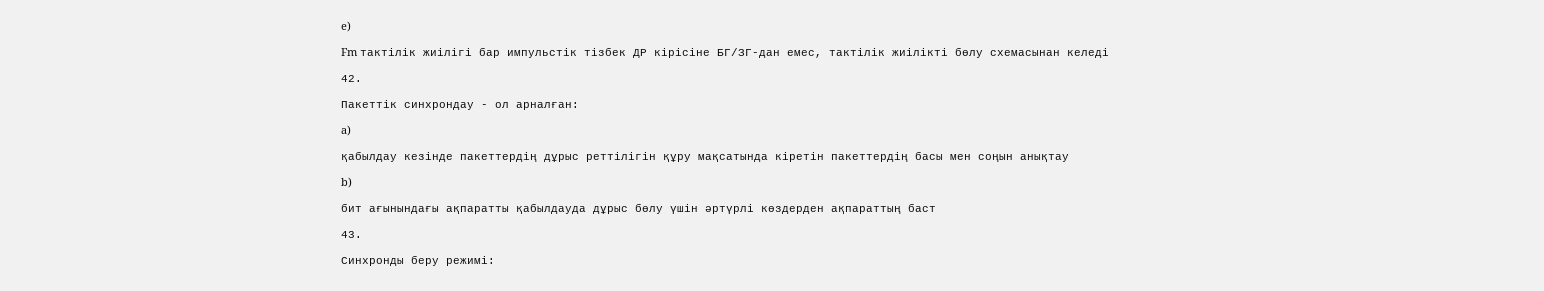e)

Fm тактілік жиілігі бар импульстік тізбек ДР кірісіне БГ/ЗГ-дан емес, тактілік жиілікті бөлу схемасынан келеді

42.

Пакеттік синхрондау - ол арналған:

a)

қабылдау кезінде пакеттердің дұрыс реттілігін құру мақсатында кіретін пакеттердің басы мен соңын анықтау

b)

бит ағынындағы ақпаратты қабылдауда дұрыс бөлу үшін әртүрлі көздерден ақпараттың баст

43.

Синхронды беру режимі: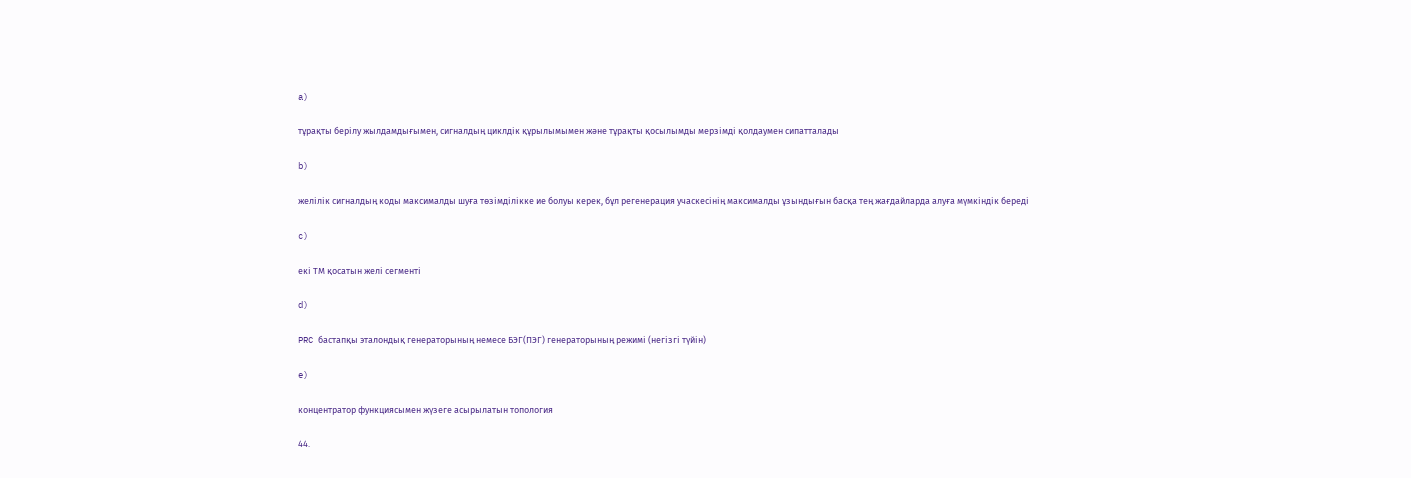a)

тұрақты берілу жылдамдығымен, сигналдың циклдік құрылымымен және тұрақты қосылымды мерзімді қолдаумен сипатталады

b)

желілік сигналдың коды максималды шуға төзімділікке ие болуы керек, бұл регенерация учаскесінің максималды ұзындығын басқа тең жағдайларда алуға мүмкіндік береді

c)

екі ТМ қосатын желі сегменті

d)

PRC бастапқы эталондық генераторының немесе БЭГ(ПЭГ) генераторының режимі (негізгі түйін)

e)

концентратор функциясымен жүзеге асырылатын топология

44.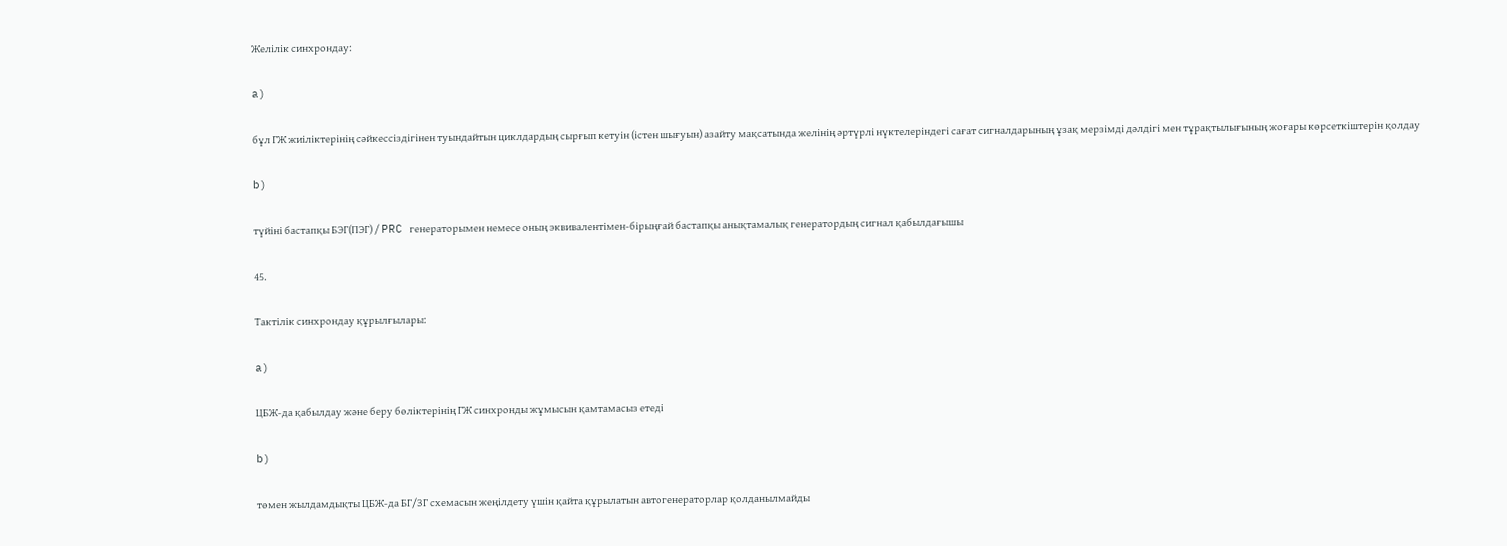Желілік синхрондау:

a)

бұл ГЖ жиіліктерінің сәйкессіздігінен туындайтын циклдардың сырғып кетуін (істен шығуын) азайту мақсатында желінің әртүрлі нүктелеріндегі сағат сигналдарының ұзақ мерзімді дәлдігі мен тұрақтылығының жоғары көрсеткіштерін қолдау

b)

түйіні бастапқы БЭГ(ПЭГ) / PRC генераторымен немесе оның эквивалентімен-бірыңғай бастапқы анықтамалық генератордың сигнал қабылдағышы

45.

Тактілік синхрондау құрылғылары:

a)

ЦБЖ-да қабылдау және беру бөліктерінің ГЖ синхронды жұмысын қамтамасыз етеді

b)

төмен жылдамдықты ЦБЖ-да БГ/ЗГ схемасын жеңілдету үшін қайта құрылатын автогенераторлар қолданылмайды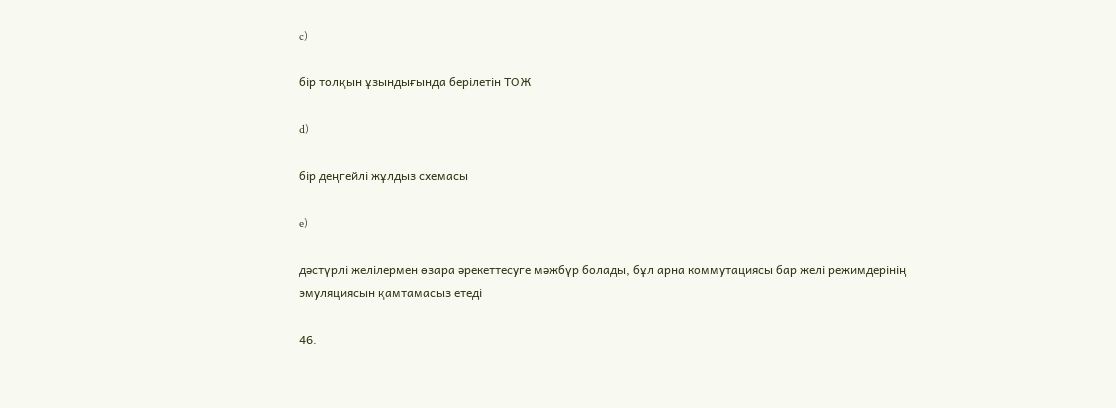c)

бір толқын ұзындығында берілетін ТОЖ

d)

бір деңгейлі жұлдыз схемасы

e)

дәстүрлі желілермен өзара әрекеттесуге мәжбүр болады, бұл арна коммутациясы бар желі режимдерінің эмуляциясын қамтамасыз етеді

46.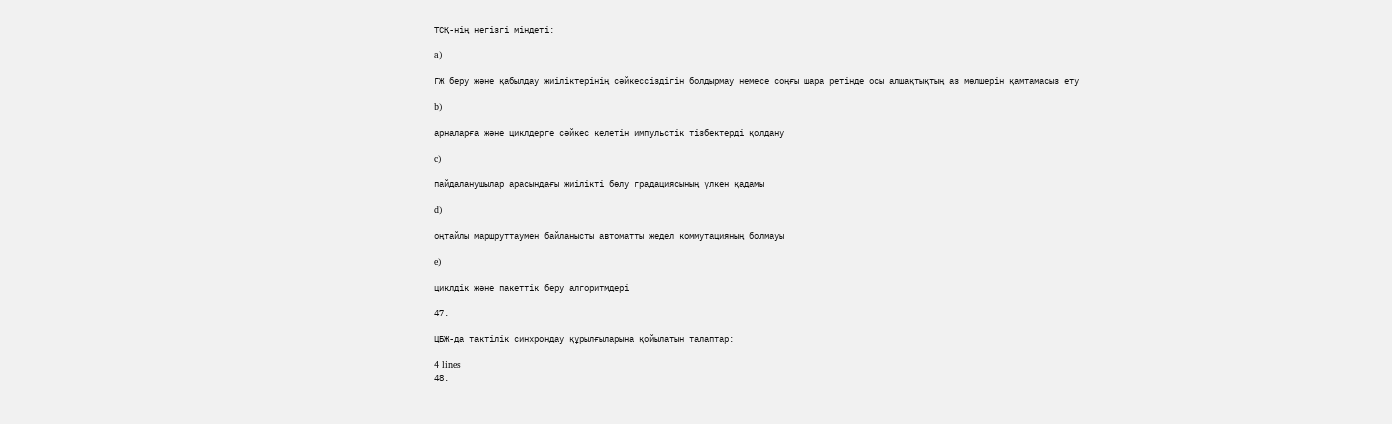ТСҚ-нің негізгі міндеті:

a)

ГЖ беру және қабылдау жиіліктерінің сәйкессіздігін болдырмау немесе соңғы шара ретінде осы алшақтықтың аз мөлшерін қамтамасыз ету

b)

арналарға және циклдерге сәйкес келетін импульстік тізбектерді қолдану

c)

пайдаланушылар арасындағы жиілікті бөлу градациясының үлкен қадамы

d)

оңтайлы маршруттаумен байланысты автоматты жедел коммутацияның болмауы

e)

циклдік және пакеттік беру алгоритмдері

47.

ЦБЖ-да тактілік синхрондау құрылғыларына қойылатын талаптар:

4 lines
48.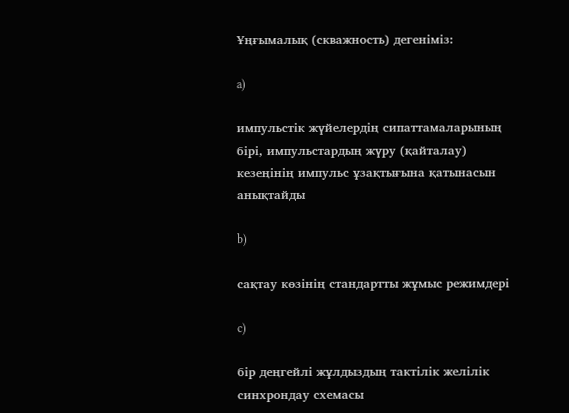Ұңғымалық (скважность) дегеніміз:

a)

импульстік жүйелердің сипаттамаларының бірі, импульстардың жүру (қайталау) кезеңінің импульс ұзақтығына қатынасын анықтайды

b)

сақтау көзінің стандартты жұмыс режимдері

c)

бір деңгейлі жұлдыздың тактілік желілік синхрондау схемасы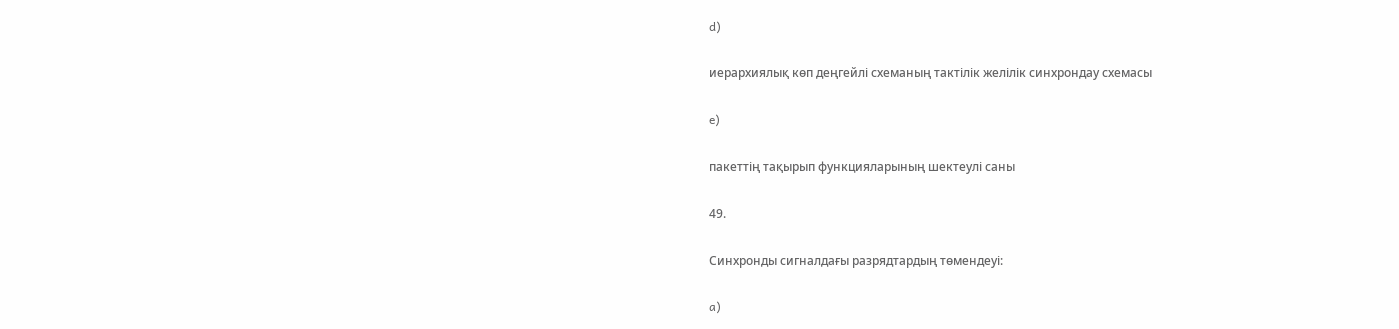d)

иерархиялық көп деңгейлі схеманың тактілік желілік синхрондау схемасы

e)

пакеттің тақырып функцияларының шектеулі саны

49.

Синхронды сигналдағы разрядтардың төмендеуі:

a)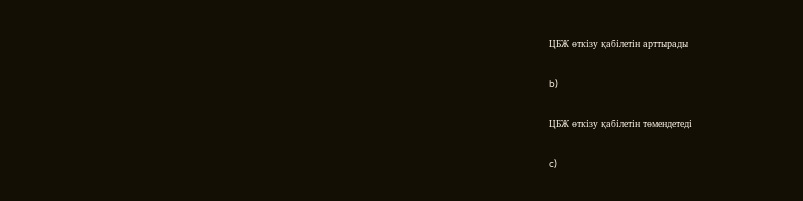ЦБЖ өткізу қабілетін арттырады

b)

ЦБЖ өткізу қабілетін төмендетеді

c)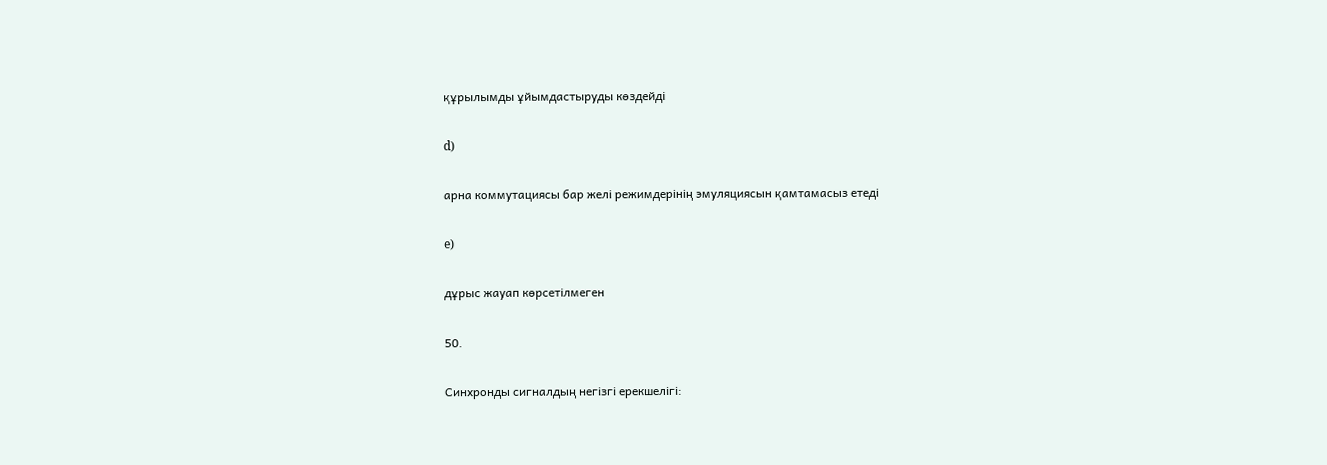құрылымды ұйымдастыруды көздейді

d)

арна коммутациясы бар желі режимдерінің эмуляциясын қамтамасыз етеді

e)

дұрыс жауап көрсетілмеген

50.

Синхронды сигналдың негізгі ерекшелігі: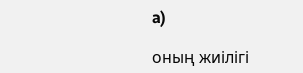a)

оның жиілігі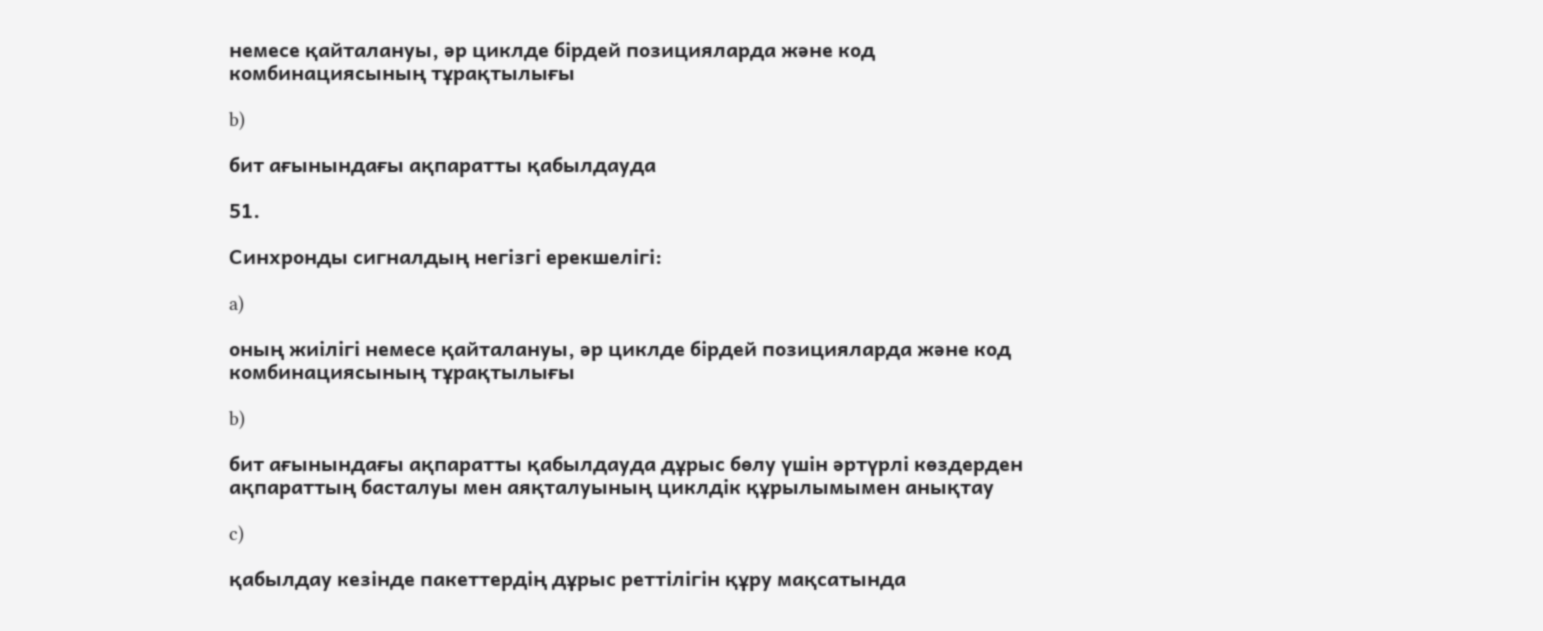немесе қайталануы, әр циклде бірдей позицияларда және код комбинациясының тұрақтылығы

b)

бит ағынындағы ақпаратты қабылдауда

51.

Синхронды сигналдың негізгі ерекшелігі:

a)

оның жиілігі немесе қайталануы, әр циклде бірдей позицияларда және код комбинациясының тұрақтылығы

b)

бит ағынындағы ақпаратты қабылдауда дұрыс бөлу үшін әртүрлі көздерден ақпараттың басталуы мен аяқталуының циклдік құрылымымен анықтау

c)

қабылдау кезінде пакеттердің дұрыс реттілігін құру мақсатында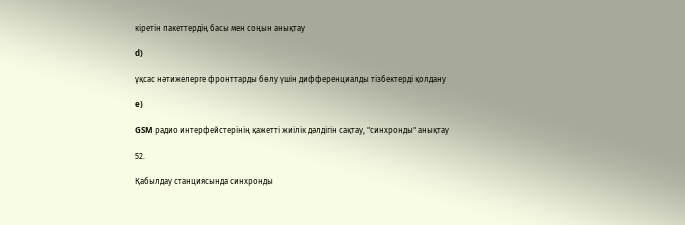кіретін пакеттердің басы мен соңын анықтау

d)

ұқсас нәтижелерге фронттарды бөлу үшін дифференциалды тізбектерді қолдану

e)

GSM радио интерфейстерінің қажетті жиілік дәлдігін сақтау, "синхронды" анықтау

52.

Қабылдау станциясында синхронды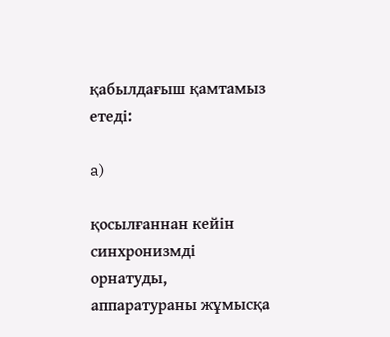қабылдағыш қамтамыз етеді:

a)

қосылғаннан кейін синхронизмді орнатуды, аппаратураны жұмысқа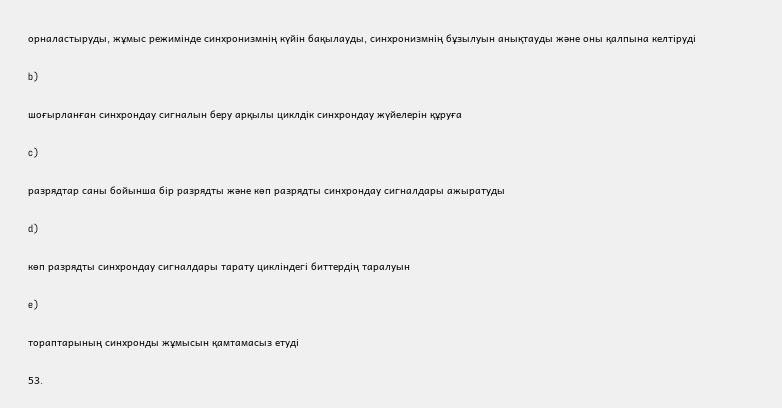орналастыруды, жұмыс режимінде синхронизмнің күйін бақылауды, синхронизмнің бұзылуын анықтауды және оны қалпына келтіруді

b)

шоғырланған синхрондау сигналын беру арқылы циклдік синхрондау жүйелерін құруға

c)

разрядтар саны бойынша бір разрядты және көп разрядты синхрондау сигналдары ажыратуды

d)

көп разрядты синхрондау сигналдары тарату цикліндегі биттердің таралуын

e)

тораптарының синхронды жұмысын қамтамасыз етуді

53.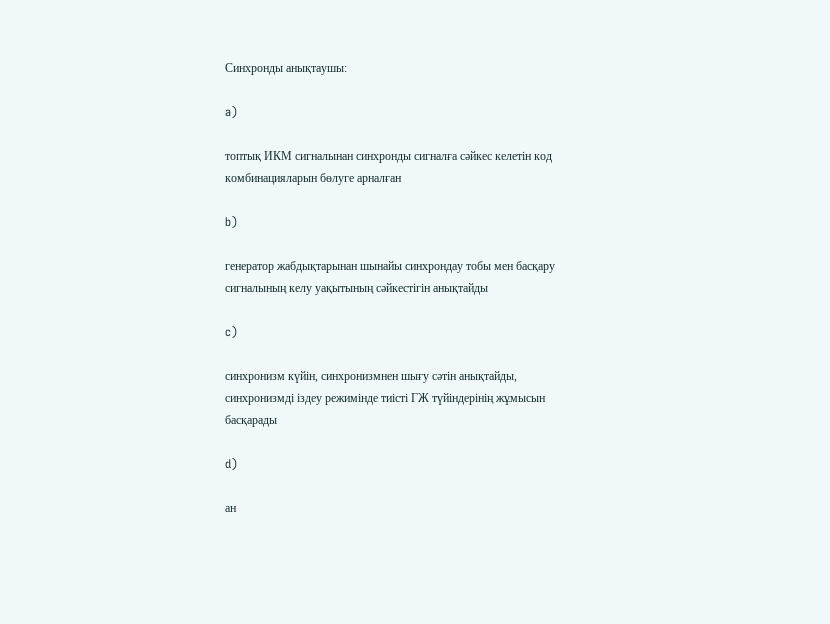Синхронды анықтаушы:

a)

топтық ИКМ сигналынан синхронды сигналға сәйкес келетін код комбинацияларын бөлуге арналған

b)

генератор жабдықтарынан шынайы синхрондау тобы мен басқару сигналының келу уақытының сәйкестігін анықтайды

c)

синхронизм күйін, синхронизмнен шығу сәтін анықтайды, синхронизмді іздеу режимінде тиісті ГЖ түйіндерінің жұмысын басқарады

d)

ан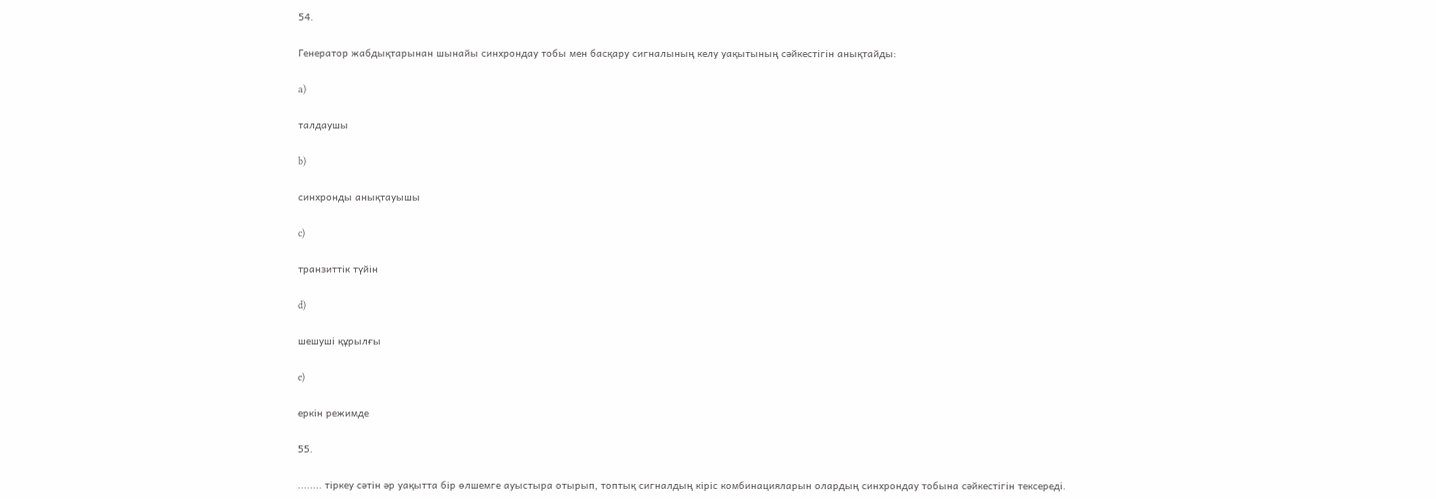54.

Генератор жабдықтарынан шынайы синхрондау тобы мен басқару сигналының келу уақытының сәйкестігін анықтайды:

a)

талдаушы

b)

синхронды анықтауышы

c)

транзиттік түйін

d)

шешуші құрылғы

e)

еркін режимде

55.

........ тіркеу сәтін әр уақытта бір өлшемге ауыстыра отырып, топтық сигналдың кіріс комбинацияларын олардың синхрондау тобына сәйкестігін тексереді.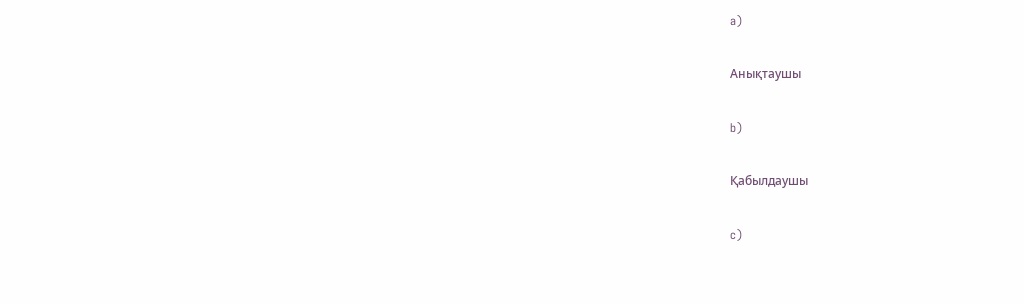a)

Анықтаушы

b)

Қабылдаушы

c)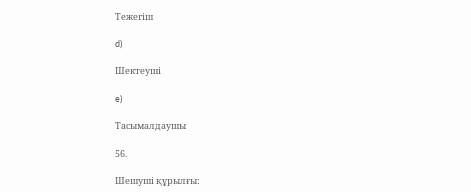Тежегіш

d)

Шектеуші

e)

Тасымалдаушы

56.

Шешуші құрылғы: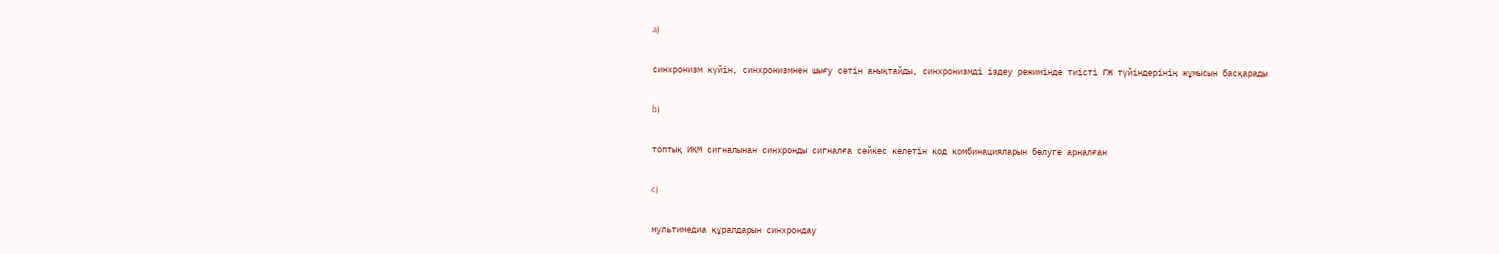a)

синхронизм күйін, синхронизмнен шығу сәтін анықтайды, синхронизмді іздеу режимінде тиісті ГЖ түйіндерінің жұмысын басқарады

b)

топтық ИКМ сигналынан синхронды сигналға сәйкес келетін код комбинацияларын бөлуге арналған

c)

мультимедиа құралдарын синхрондау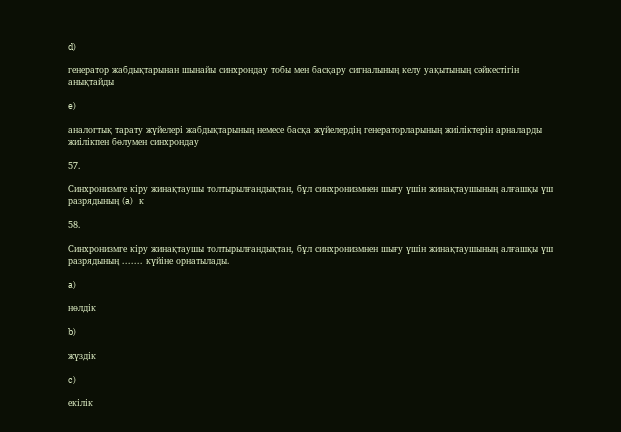d)

генератор жабдықтарынан шынайы синхрондау тобы мен басқару сигналының келу уақытының сәйкестігін анықтайды

e)

аналогтық тарату жүйелері жабдықтарының немесе басқа жүйелердің генераторларының жиіліктерін арналарды жиілікпен бөлумен синхрондау

57.

Синхронизмге кіру жинақтаушы толтырылғандықтан, бұл синхронизмнен шығу үшін жинақтаушының алғашқы үш разрядының (a)   к

58.

Синхронизмге кіру жинақтаушы толтырылғандықтан, бұл синхронизмнен шығу үшін жинақтаушының алғашқы үш разрядының ....... күйіне орнатылады.

a)

нөлдік

b)

жүздік

c)

екілік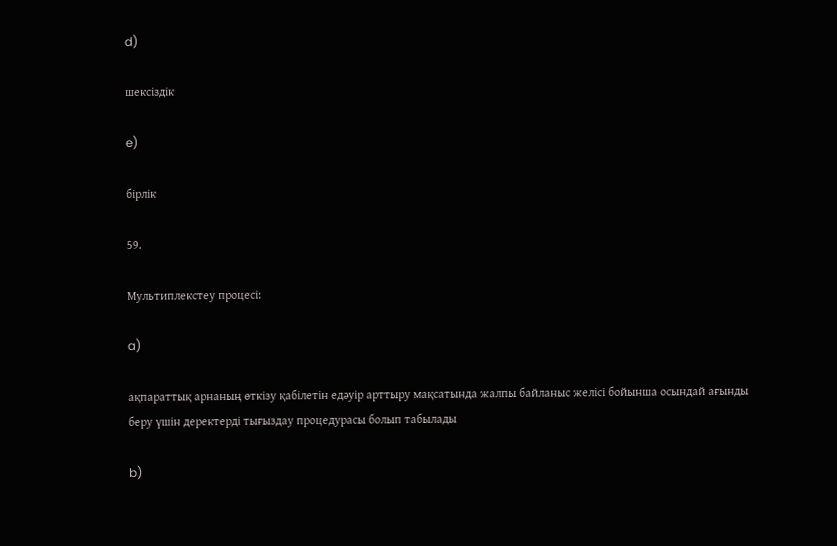d)

шексіздік

e)

бірлік

59.

Мультиплекстеу процесі:

a)

ақпараттық арнаның өткізу қабілетін едәуір арттыру мақсатында жалпы байланыс желісі бойынша осындай ағынды беру үшін деректерді тығыздау процедурасы болып табылады

b)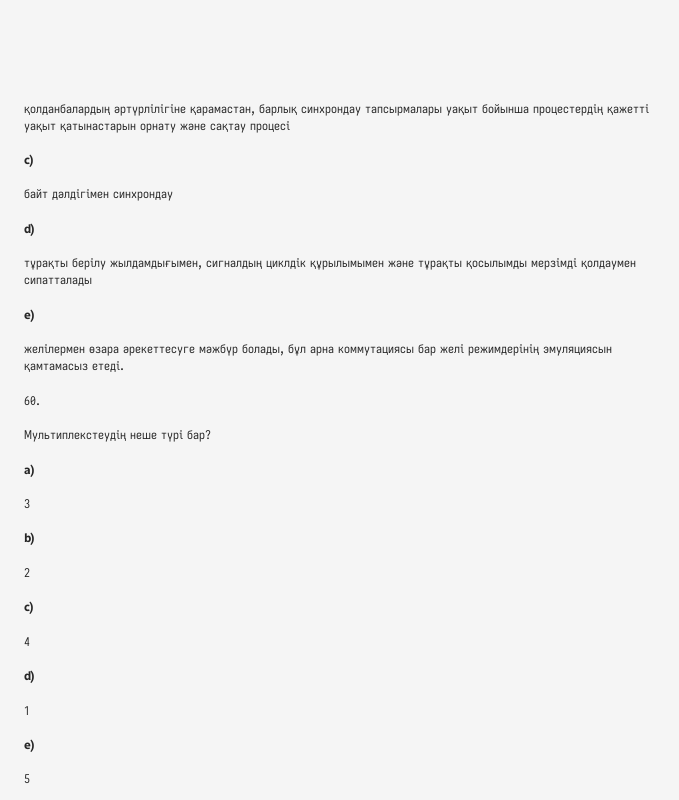қолданбалардың әртүрлілігіне қарамастан, барлық синхрондау тапсырмалары уақыт бойынша процестердің қажетті уақыт қатынастарын орнату және сақтау процесі

c)

байт дәлдігімен синхрондау

d)

тұрақты берілу жылдамдығымен, сигналдың циклдік құрылымымен және тұрақты қосылымды мерзімді қолдаумен сипатталады

e)

желілермен өзара әрекеттесуге мәжбүр болады, бұл арна коммутациясы бар желі режимдерінің эмуляциясын қамтамасыз етеді.

60.

Мультиплекстеудің неше түрі бар?

a)

3

b)

2

c)

4

d)

1

e)

5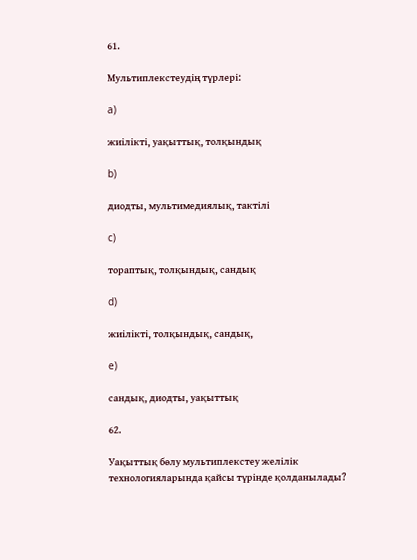61.

Мультиплекстеудің түрлері:

a)

жиілікті, уақыттық, толқындық

b)

диодты, мультимедиялық, тактілі

c)

тораптық, толқындық, сандық

d)

жиілікті, толқындық, сандық,

e)

сандық, диодты, уақыттық

62.

Уақыттық бөлу мультиплекстеу желілік технологияларында қайсы түрінде қолданылады?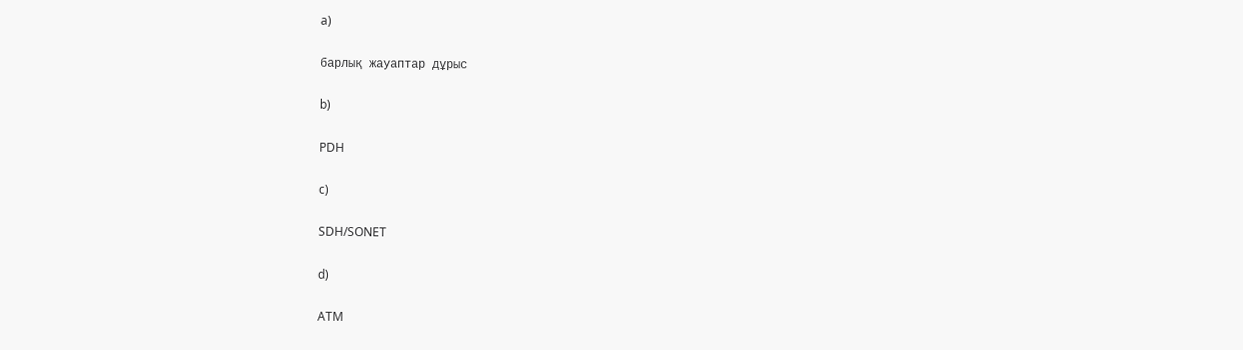a)

барлық жауаптар дұрыс

b)

PDH

c)

SDH/SONET

d)

ATM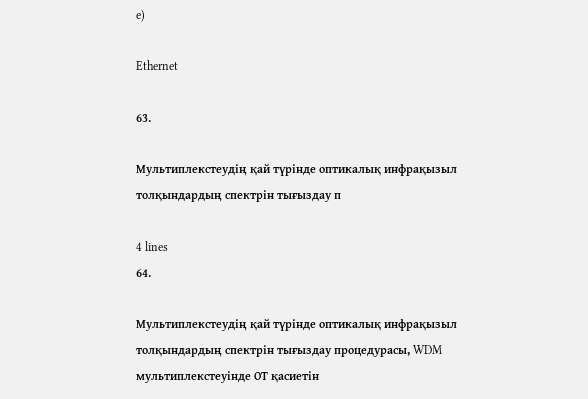e)

Ethernet

63.

Мультиплекстеудің қай түрінде оптикалық инфрақызыл толқындардың спектрін тығыздау п

4 lines
64.

Мультиплекстеудің қай түрінде оптикалық инфрақызыл толқындардың спектрін тығыздау процедурасы, WDM мультиплекстеуінде OТ қасиетін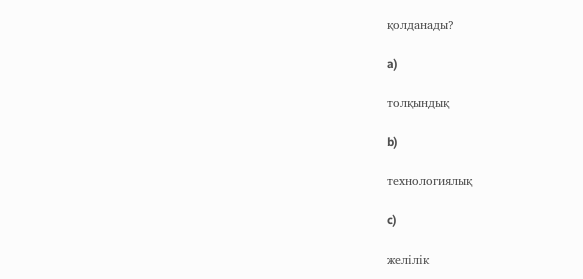қолданады?

a)

толқындық

b)

технологиялық

c)

желілік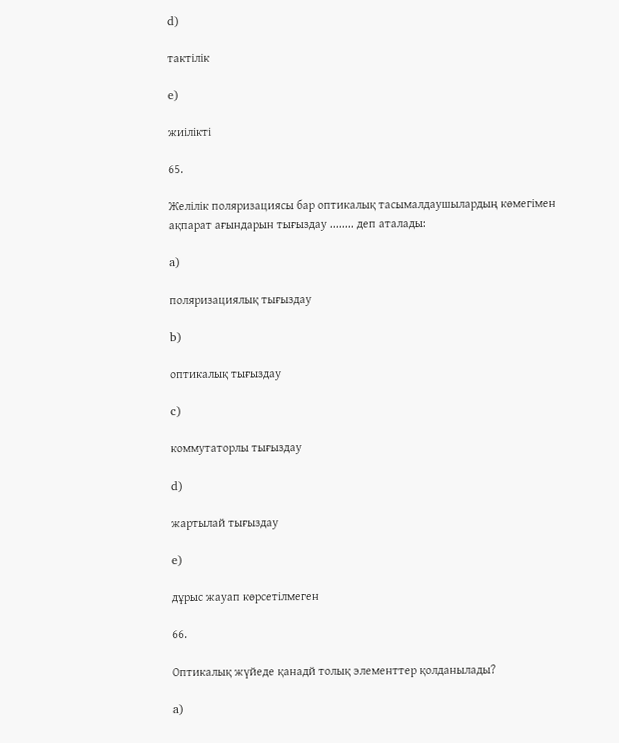d)

тактілік

e)

жиілікті

65.

Желілік поляризациясы бар оптикалық тасымалдаушылардың көмегімен ақпарат ағындарын тығыздау ........ деп аталады:

a)

поляризациялық тығыздау

b)

оптикалық тығыздау

c)

коммутаторлы тығыздау

d)

жартылай тығыздау

e)

дұрыс жауап көрсетілмеген

66.

Оптикалық жүйеде қанадй толық элементтер қолданылады?

a)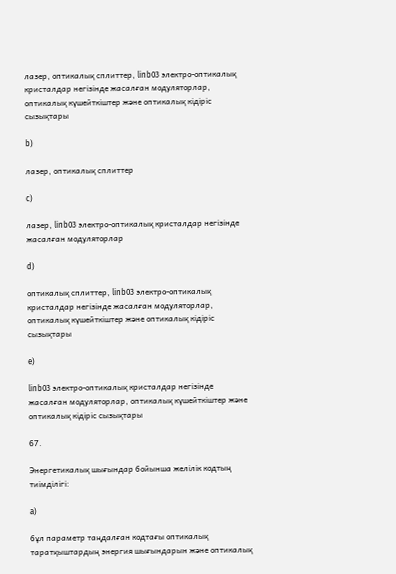лазер, оптикалық сплиттер, linb03 электро-оптикалық кристалдар негізінде жасалған модуляторлар, оптикалық күшейткіштер және оптикалық кідіріс сызықтары

b)

лазер, оптикалық сплиттер

c)

лазер, linb03 электро-оптикалық кристалдар негізінде жасалған модуляторлар

d)

оптикалық сплиттер, linb03 электро-оптикалық кристалдар негізінде жасалған модуляторлар, оптикалық күшейткіштер және оптикалық кідіріс сызықтары

e)

linb03 электро-оптикалық кристалдар негізінде жасалған модуляторлар, оптикалық күшейткіштер және оптикалық кідіріс сызықтары

67.

Энергетикалық шығындар бойынша желілік кодтың тиімділігі:

a)

бұл параметр таңдалған кодтағы оптикалық таратқыштардың энергия шығындарын және оптикалық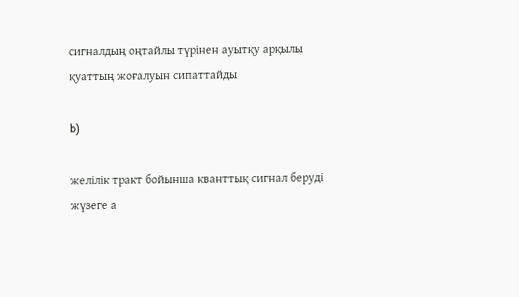сигналдың оңтайлы түрінен ауытқу арқылы қуаттың жоғалуын сипаттайды

b)

желілік тракт бойынша кванттық сигнал беруді жүзеге а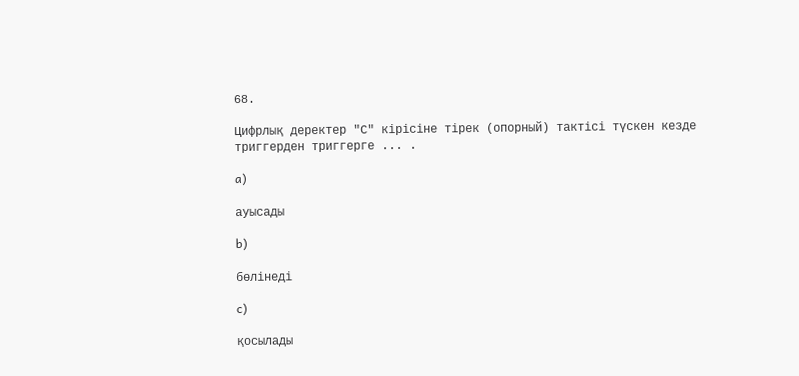68.

Цифрлық деректер "С" кірісіне тірек (опорный) тактісі түскен кезде триггерден триггерге ... .

a)

ауысады

b)

бөлінеді

c)

қосылады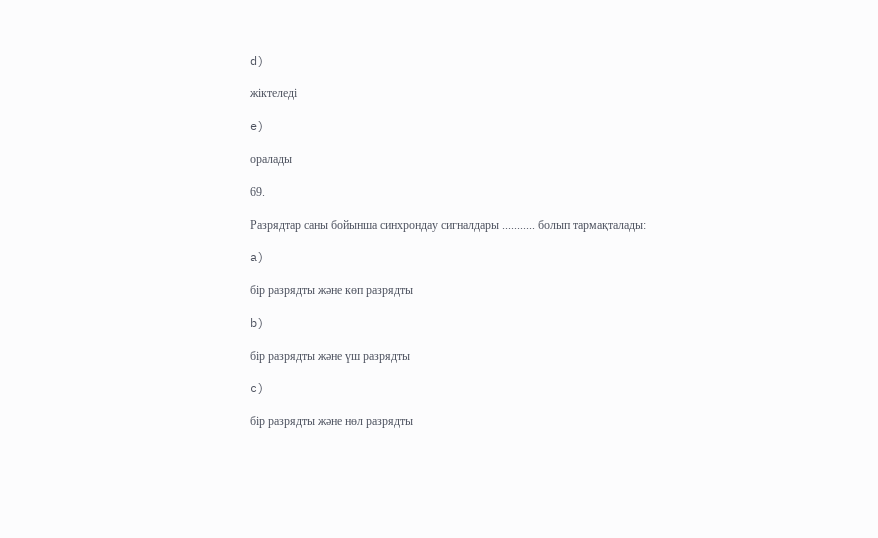d)

жіктеледі

e)

оралады

69.

Разрядтар саны бойынша синхрондау сигналдары ........... болып тармақталады:

a)

бір разрядты және көп разрядты

b)

бір разрядты және үш разрядты

c)

бір разрядты және нөл разрядты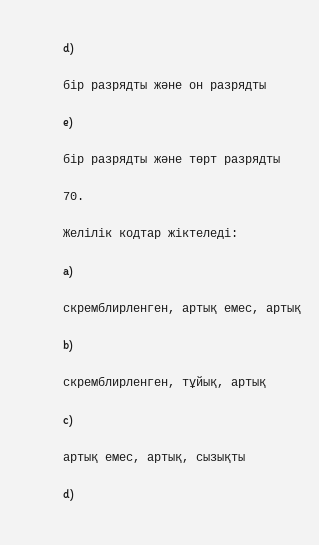d)

бір разрядты және он разрядты

e)

бір разрядты және төрт разрядты

70.

Желілік кодтар жіктеледі:

a)

скремблирленген, артық емес, артық

b)

скремблирленген, тұйық, артық

c)

артық емес, артық, сызықты

d)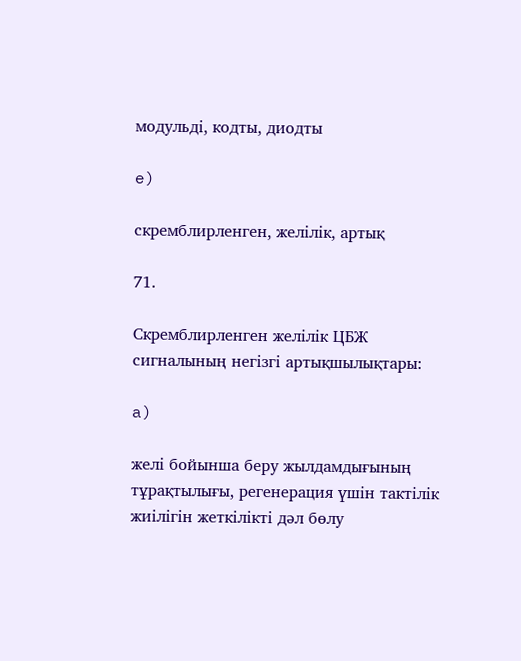модульді, кодты, диодты

e)

скремблирленген, желілік, артық

71.

Скремблирленген желілік ЦБЖ сигналының негізгі артықшылықтары:

a)

желі бойынша беру жылдамдығының тұрақтылығы, регенерация үшін тактілік жиілігін жеткілікті дәл бөлу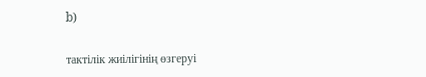b)

тактілік жиілігінің өзгеруі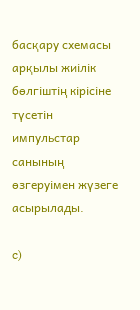басқару схемасы арқылы жиілік бөлгіштің кірісіне түсетін импульстар санының өзгеруімен жүзеге асырылады.

c)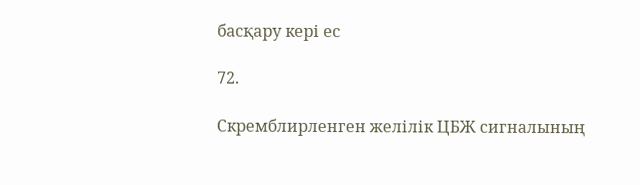басқару кері ес

72.

Скремблирленген желілік ЦБЖ сигналының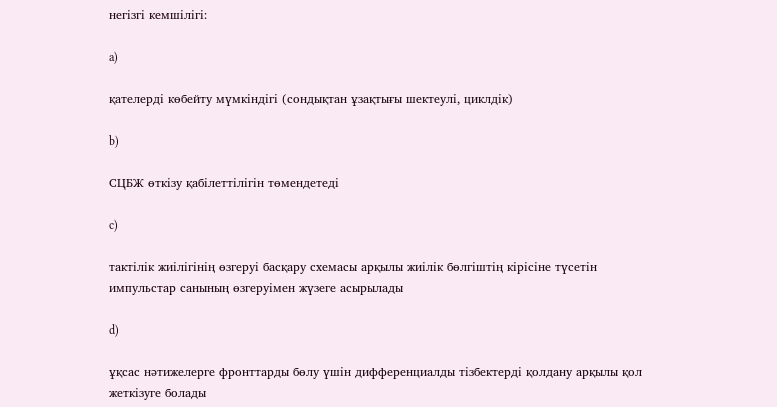негізгі кемшілігі:

a)

қателерді көбейту мүмкіндігі (сондықтан ұзақтығы шектеулі, циклдік)

b)

CЦБЖ өткізу қабілеттілігін төмендетеді

c)

тактілік жиілігінің өзгеруі басқару схемасы арқылы жиілік бөлгіштің кірісіне түсетін импульстар санының өзгеруімен жүзеге асырылады

d)

ұқсас нәтижелерге фронттарды бөлу үшін дифференциалды тізбектерді қолдану арқылы қол жеткізуге болады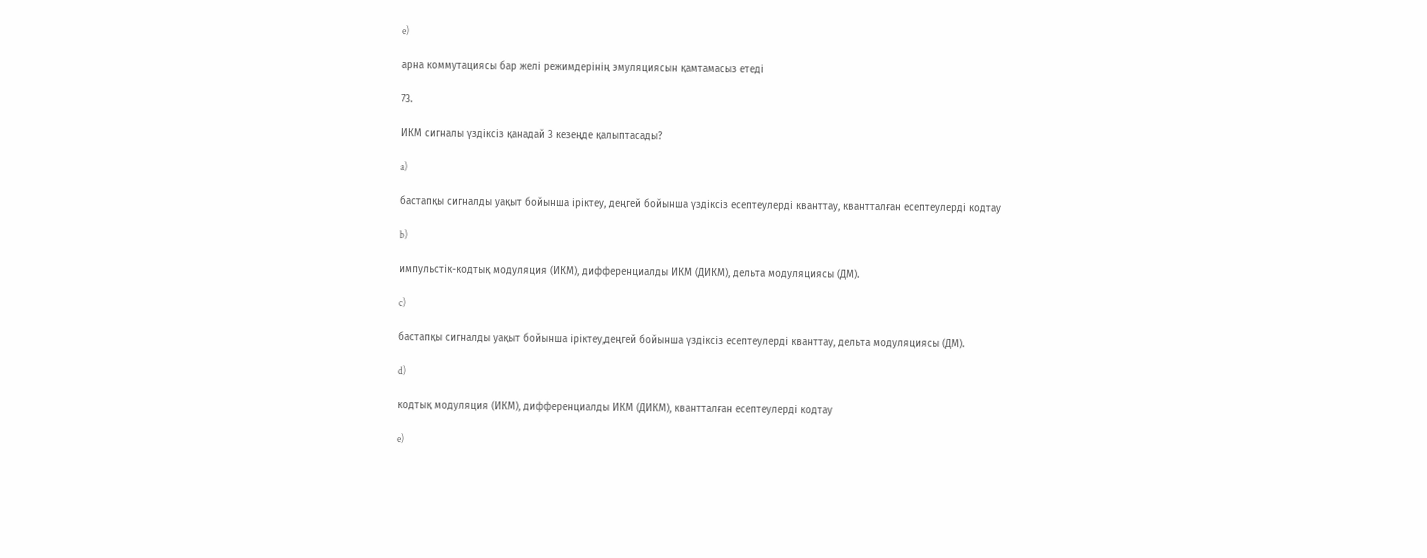e)

арна коммутациясы бар желі режимдерінің эмуляциясын қамтамасыз етеді

73.

ИКМ сигналы үздіксіз қанадай 3 кезеңде қалыптасады?

a)

бастапқы сигналды уақыт бойынша іріктеу, деңгей бойынша үздіксіз есептеулерді кванттау, квантталған есептеулерді кодтау

b)

импульстік-кодтық модуляция (ИКМ), дифференциалды ИКМ (ДИКМ), дельта модуляциясы (ДМ).

c)

бастапқы сигналды уақыт бойынша іріктеу,деңгей бойынша үздіксіз есептеулерді кванттау, дельта модуляциясы (ДМ).

d)

кодтық модуляция (ИКМ), дифференциалды ИКМ (ДИКМ), квантталған есептеулерді кодтау

e)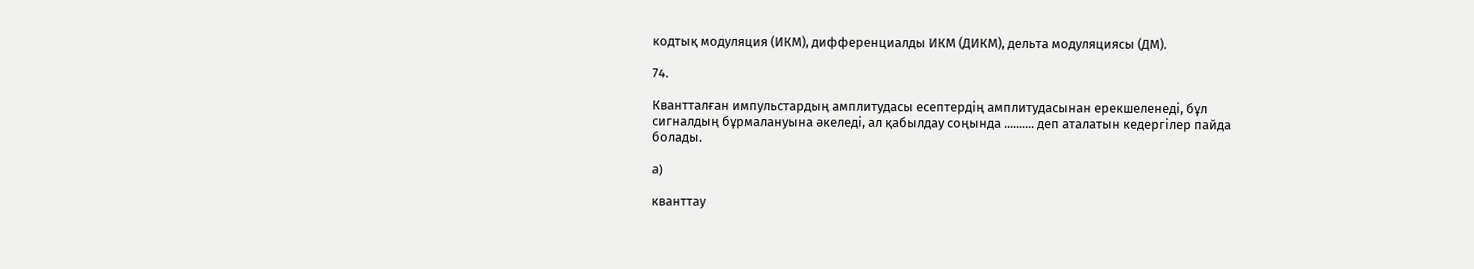кодтық модуляция (ИКМ), дифференциалды ИКМ (ДИКМ), дельта модуляциясы (ДМ).

74.

Квантталған импульстардың амплитудасы есептердің амплитудасынан ерекшеленеді, бұл сигналдың бұрмалануына әкеледі, ал қабылдау соңында .......... деп аталатын кедергілер пайда болады.

a)

кванттау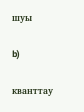шуы

b)

кванттау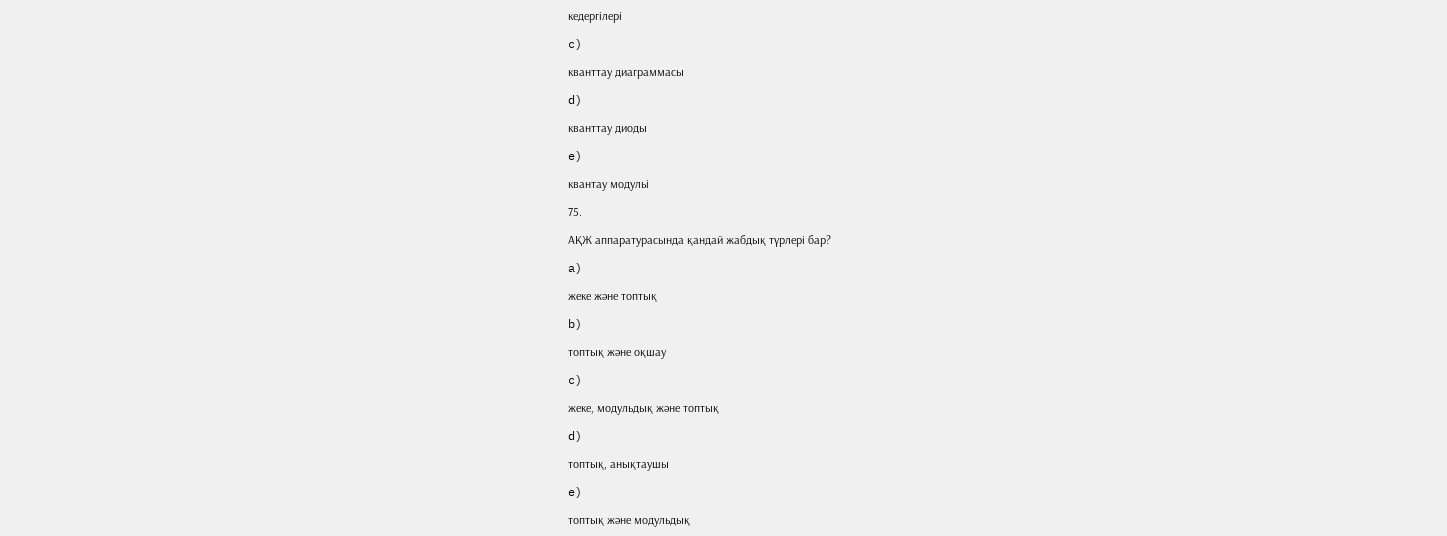кедергілері

c)

кванттау диаграммасы

d)

кванттау диоды

e)

квантау модульі

75.

АҚЖ аппаратурасында қандай жабдық түрлері бар?

a)

жеке және топтық

b)

топтық және оқшау

c)

жеке, модульдық және топтық

d)

топтық, анықтаушы

e)

топтық және модульдық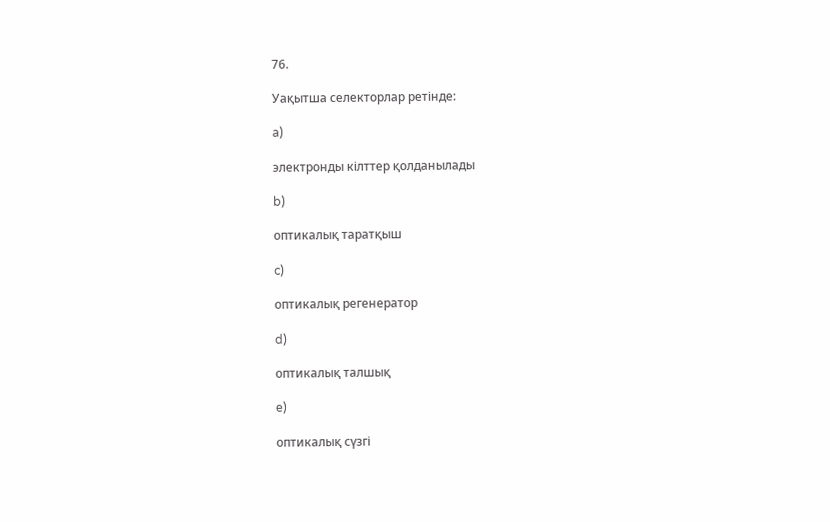76.

Уақытша селекторлар ретінде:

a)

электронды кілттер қолданылады

b)

оптикалық таратқыш

c)

оптикалық регенератор

d)

оптикалық талшық

e)

оптикалық сүзгі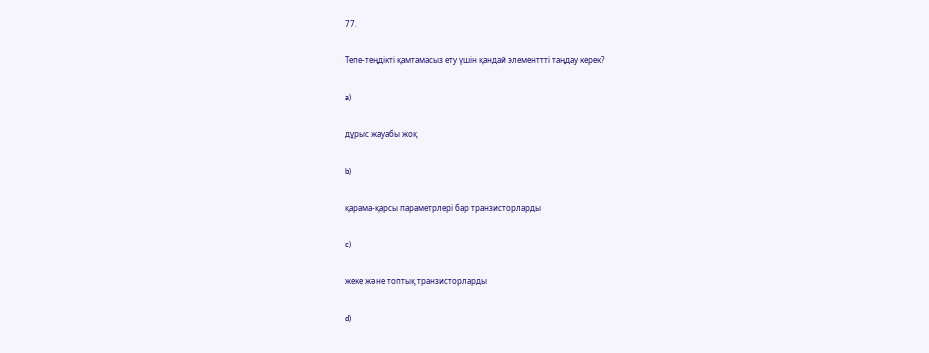77.

Тепе-теңдікті қамтамасыз ету үшін қандай элементтті таңдау керек?

a)

дұрыс жауабы жоқ

b)

қарама-қарсы параметрлері бар транзисторларды

c)

жеке және топтық транзисторларды

d)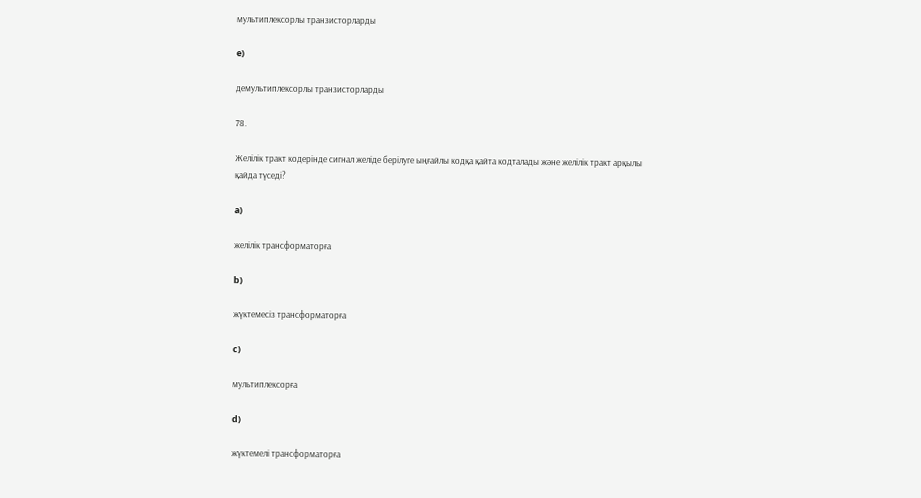мультиплексорлы транзисторларды

e)

демультиплексорлы транзисторларды

78.

Желілік тракт кодерінде сигнал желіде берілуге ыңғайлы кодқа қайта кодталады және желілік тракт арқылы қайда түседі?

a)

желілік трансформаторға

b)

жүктемесіз трансформаторға

c)

мультиплексорға

d)

жүктемелі трансформаторға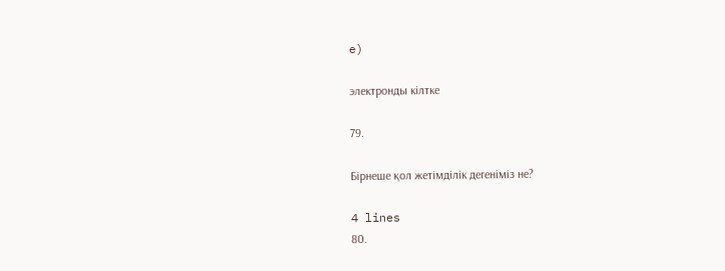e)

электронды кілтке

79.

Бірнеше қол жетімділік дегеніміз не?

4 lines
80.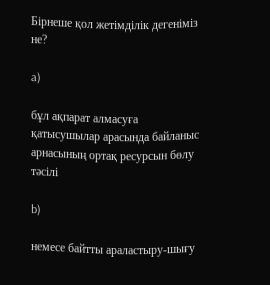Бірнеше қол жетімділік дегеніміз не?

a)

бұл ақпарат алмасуға қатысушылар арасында байланыс арнасының ортақ ресурсын бөлу тәсілі

b)

немесе байтты араластыру-шығу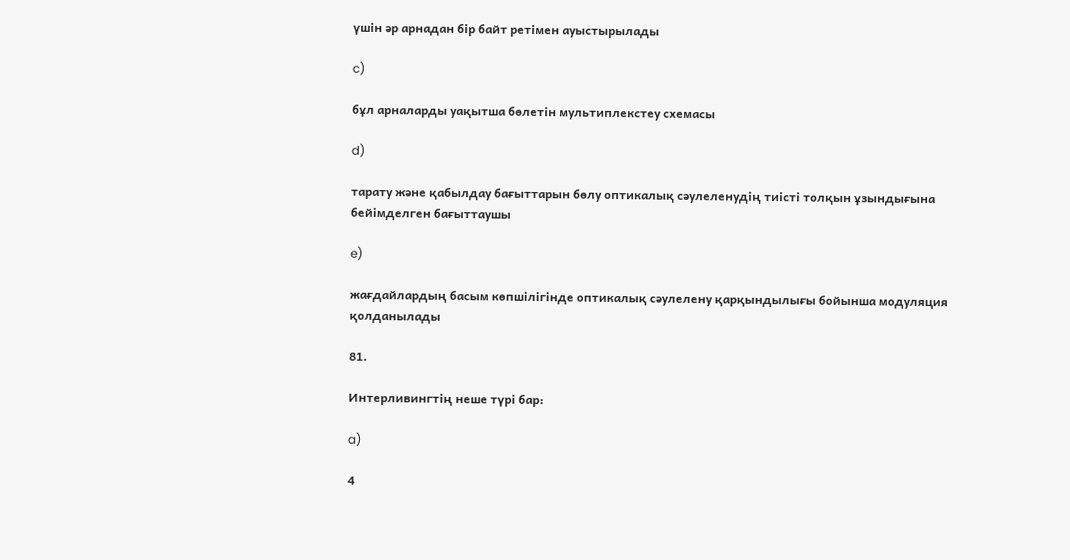үшін әр арнадан бір байт ретімен ауыстырылады

c)

бұл арналарды уақытша бөлетін мультиплекстеу схемасы

d)

тарату және қабылдау бағыттарын бөлу оптикалық сәулеленудің тиісті толқын ұзындығына бейімделген бағыттаушы

e)

жағдайлардың басым көпшілігінде оптикалық сәулелену қарқындылығы бойынша модуляция қолданылады

81.

Интерливингтің неше түрі бар:

a)

4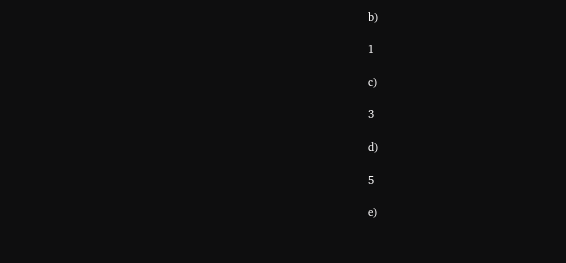b)

1

c)

3

d)

5

e)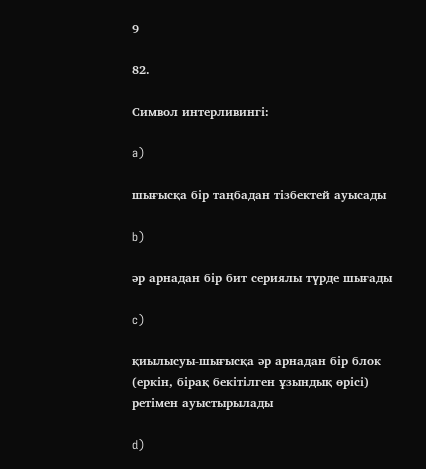9

82.

Символ интерливингі:

a)

шығысқа бір таңбадан тізбектей ауысады

b)

әр арнадан бір бит сериялы түрде шығады

c)

қиылысуы-шығысқа әр арнадан бір блок (еркін, бірақ бекітілген ұзындық өрісі) ретімен ауыстырылады

d)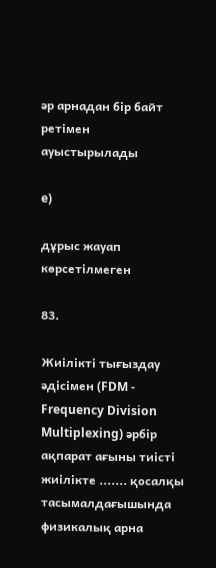әр арнадан бір байт ретімен ауыстырылады

e)

дұрыс жауап көрсетілмеген

83.

Жиілікті тығыздау әдісімен (FDM - Frequency Division Multiplexing) әрбір ақпарат ағыны тиісті жиілікте ....... қосалқы тасымалдағышында физикалық арна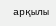арқылы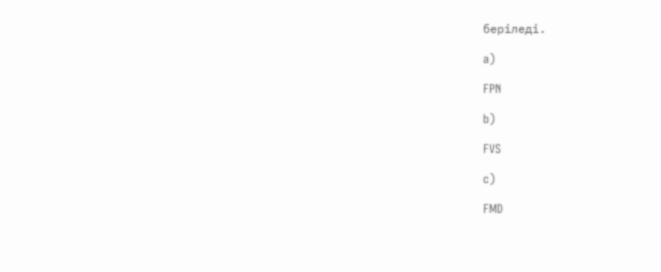беріледі.

a)

FPN

b)

FVS

c)

FMD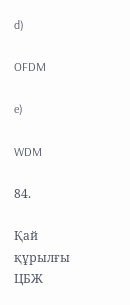d)

OFDM

e)

WDM

84.

Қай құрылғы ЦБЖ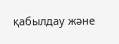қабылдау және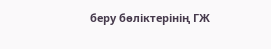беру бөліктерінің ГЖ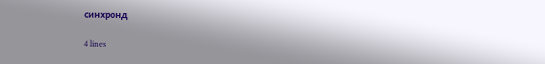синхронд

4 lines